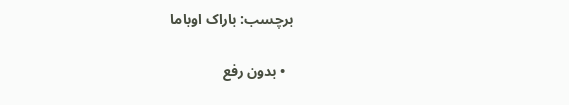برچسب: باراک اوباما

  • بدون رفع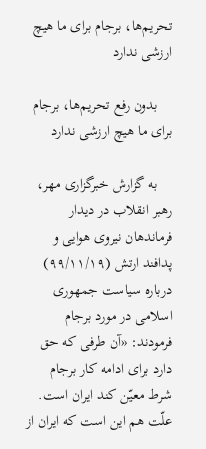تحریم‌ها، برجام برای ما هیچ ارزشی ندارد

    بدون رفع تحریم‌ها، برجام برای ما هیچ ارزشی ندارد

    به گزارش خبرگزاری مهر، رهبر انقلاب در دیدار فرماندهان نیروی هوایی و پدافند ارتش (۹۹/۱۱/۱۹) درباره سیاست جمهوری اسلامی در مورد برجام فرمودند: «آن طرفی که حق دارد برای ادامه کار برجام شرط معیّن کند ایران است. علّت هم این است که ایران از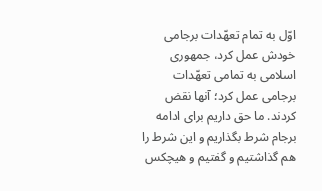اوّل به تمام تعهّدات برجامی خودش عمل کرد، جمهوری اسلامی به تمامی تعهّدات برجامی عمل کرد؛ آنها نقض کردند. ما حق داریم برای ادامه برجام شرط بگذاریم و این شرط را هم گذاشتیم و گفتیم و هیچکس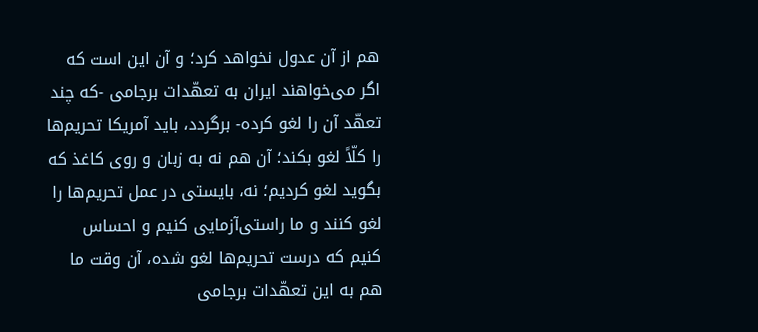هم از آن عدول نخواهد کرد؛ و آن این است که اگر می‌خواهند ایران به تعهّدات برجامی -که چند تعهّد آن را لغو کرده- برگردد، باید آمریکا تحریم‌ها را کلّاً لغو بکند؛ آن هم نه به زبان و روی کاغذ که بگوید لغو کردیم؛ نه، بایستی در عمل تحریم‌ها را لغو کنند و ما راستی‌آزمایی کنیم و احساس کنیم که درست تحریم‌ها لغو شده، آن وقت ما هم به این تعهّدات برجامی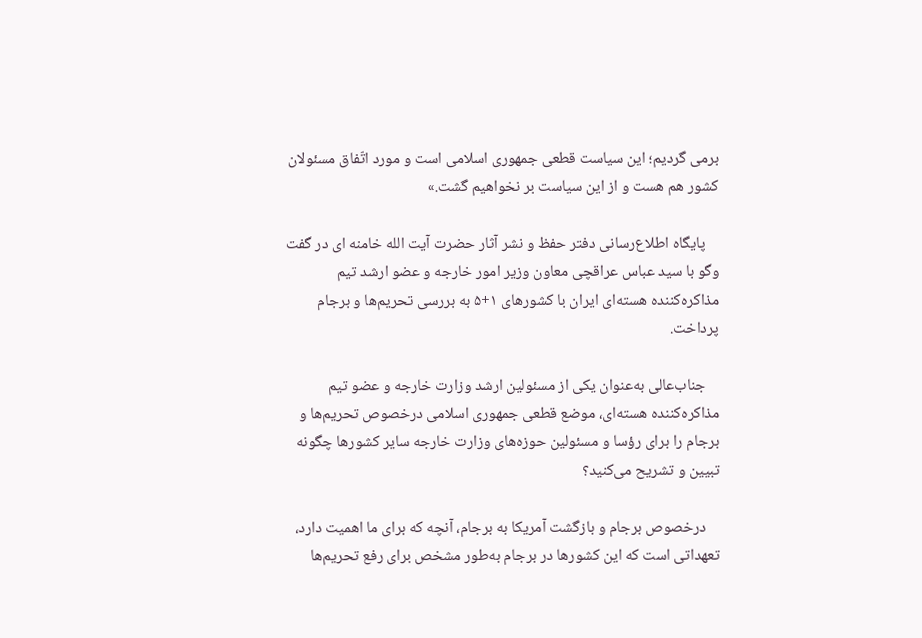برمی گردیم؛ این سیاست قطعی جمهوری اسلامی است و مورد اتّفاق مسئولان کشور هم هست و از این سیاست بر نخواهیم گشت.»

    پایگاه اطلاع‌رسانی دفتر حفظ و نشر آثار حضرت آیت الله خامنه ای در گفت وگو با سید عباس عراقچی معاون وزیر امور خارجه و عضو ارشد تیم مذاکره‌کننده هسته‌ای ایران با کشورهای ۱+۵ به بررسی تحریم‌ها و برجام پرداخت.

    جناب‌عالی به‌عنوان یکی از مسئولین ارشد وزارت خارجه و عضو تیم مذاکره‌کننده هسته‌ای، موضع قطعی جمهوری اسلامی درخصوص تحریم‌ها و برجام را برای رؤسا و مسئولین حوزه‌های وزارت خارجه سایر کشورها چگونه تبیین و تشریح می‌کنید؟

    درخصوص برجام و بازگشت آمریکا به برجام، آنچه که برای ما اهمیت دارد، تعهداتی است که این کشورها در برجام به‌طور مشخص برای رفع تحریم‌ها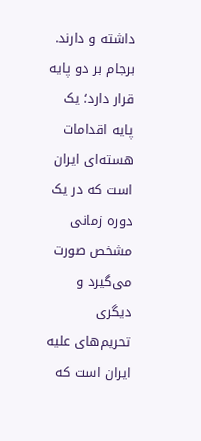داشته و دارند. برجام بر دو پایه قرار دارد؛ یک پایه اقدامات هسته‌ای ایران است که در یک دوره زمانی مشخص صورت می‌گیرد و دیگری تحریم‌های علیه ایران است که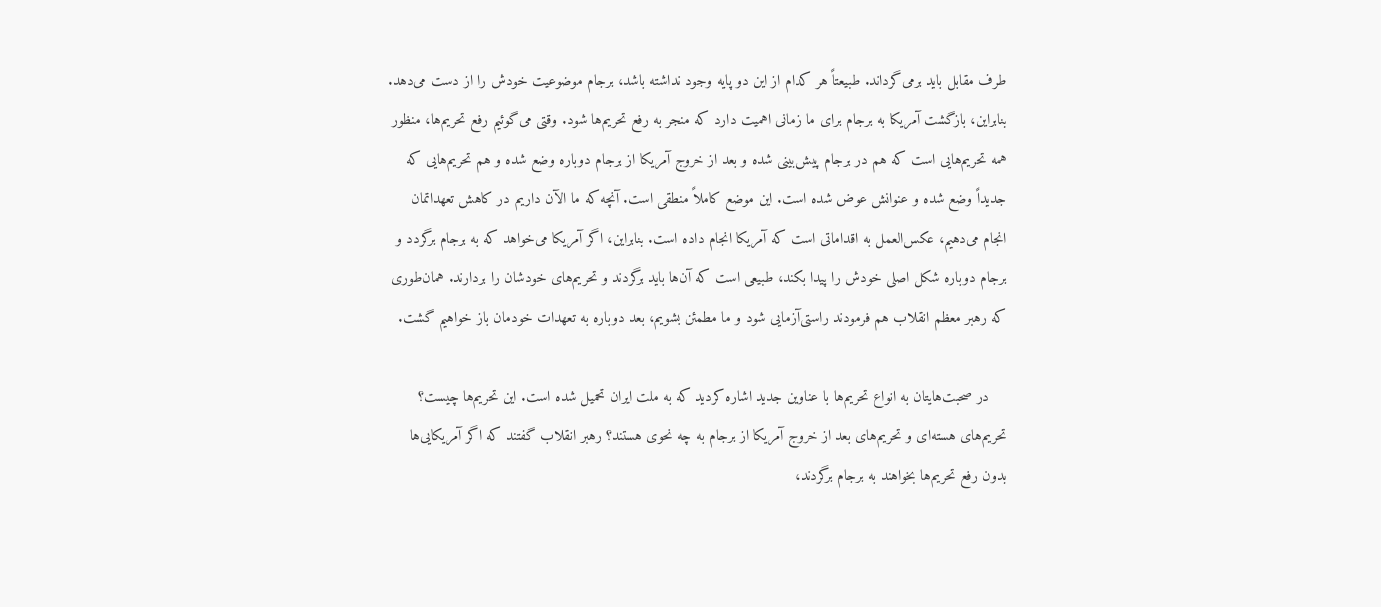طرف مقابل باید برمی‌گرداند. طبیعتاً هر کدام از این دو پایه وجود نداشته باشد، برجام موضوعیت خودش را از دست می‌دهد. بنابراین، بازگشت آمریکا به برجام برای ما زمانی اهمیت دارد که منجر به رفع تحریم‌ها شود. وقتی می‌گوئیم رفع تحریم‌ها، منظور همه تحریم‌هایی است که هم در برجام پیش‌بینی شده و بعد از خروج آمریکا از برجام دوباره وضع شده و هم تحریم‌هایی که جدیداً وضع شده و عنوانش عوض شده است. این موضع کاملاً منطقی است. آنچه که ما الآن داریم در کاهش تعهداتمان انجام می‌دهیم، عکس‌العمل به اقداماتی است که آمریکا انجام داده است. بنابراین، اگر آمریکا می‌خواهد که به برجام برگردد و برجام دوباره شکل اصلی خودش را پیدا بکند، طبیعی است که آن‌ها باید برگردند و تحریم‌های خودشان را بردارند. همان‌طوری که رهبر معظم انقلاب هم فرمودند راستی‌آزمایی شود و ما مطمئن بشویم، بعد دوباره به تعهدات خودمان باز خواهیم گشت.

    در صحبت‌هایتان به انواع تحریم‌ها با عناوین جدید اشاره کردید که به ملت ایران تحمیل شده است. این تحریم‌ها چیست؟ تحریم‌های هسته‌ای و تحریم‌های بعد از خروج آمریکا از برجام به چه نحوی هستند؟ رهبر انقلاب گفتند که اگر آمریکایی‌ها بدون رفع تحریم‌ها بخواهند به برجام برگردند،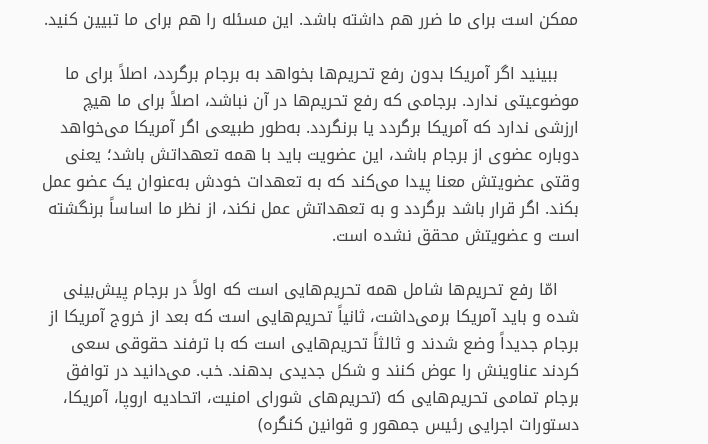ممکن است برای ما ضرر هم داشته باشد. این مسئله را هم برای ما تبیین کنید.

    ببینید اگر آمریکا بدون رفع تحریم‌ها بخواهد به برجام برگردد، اصلاً برای ما موضوعیتی ندارد. برجامی که رفع تحریم‌ها در آن نباشد، اصلاً برای ما هیچ ارزشی ندارد که آمریکا برگردد یا برنگردد. به‌طور طبیعی اگر آمریکا می‌خواهد دوباره عضوی از برجام باشد، این عضویت باید با همه تعهداتش باشد؛ یعنی وقتی عضویتش معنا پیدا می‌کند که به تعهدات خودش به‌عنوان یک عضو عمل بکند. اگر قرار باشد برگردد و به تعهداتش عمل نکند، از نظر ما اساساً برنگشته است و عضویتش محقق نشده است.

    امّا رفع تحریم‌ها شامل همه تحریم‌هایی است که اولاً در برجام پیش‌بینی شده و باید آمریکا برمی‌داشت، ثانیاً تحریم‌هایی است که بعد از خروج آمریکا از برجام جدیداً وضع شدند و ثالثاً تحریم‌هایی است که با ترفند حقوقی سعی کردند عناوینش را عوض کنند و شکل جدیدی بدهند. خب. می‌دانید در توافق برجام تمامی تحریم‌هایی که (تحریم‌های شورای امنیت، اتحادیه اروپا، آمریکا، دستورات اجرایی رئیس جمهور و قوانین کنگره)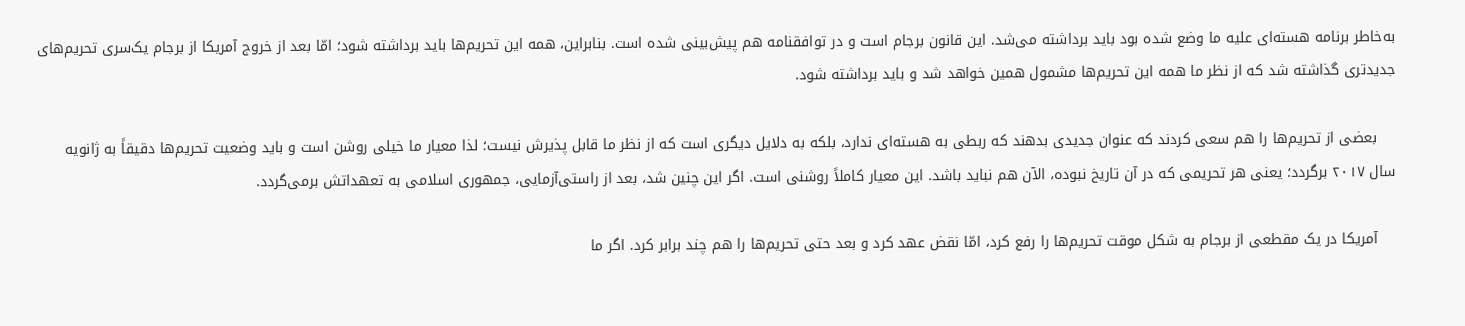به‌خاطر برنامه هسته‌ای علیه ما وضع شده بود باید برداشته می‌شد. این قانون برجام است و در توافقنامه هم پیش‌بینی شده است. بنابراین، همه این تحریم‌ها باید برداشته شود؛ امّا بعد از خروج آمریکا از برجام یک‌سری تحریم‌های جدیدتری گذاشته شد که از نظر ما همه این تحریم‌ها مشمول همین خواهد شد و باید برداشته شود.

    بعضی از تحریم‌ها را هم سعی کردند که عنوان جدیدی بدهند که ربطی به هسته‌ای ندارد، بلکه به دلایل دیگری است که از نظر ما قابل پذیرش نیست؛ لذا معیار ما خیلی روشن است و باید وضعیت تحریم‌ها دقیقاً به ژانویه سال ۲۰۱۷ برگردد؛ یعنی هر تحریمی که در آن تاریخ نبوده، الآن هم نباید باشد. این معیار کاملاً روشنی است. اگر این چنین شد، بعد از راستی‌آزمایی، جمهوری اسلامی به تعهداتش برمی‌گردد.

    آمریکا در یک مقطعی از برجام به شکل موقت تحریم‌ها را رفع کرد، امّا نقض عهد کرد و بعد حتی تحریم‌ها را هم چند برابر کرد. اگر ما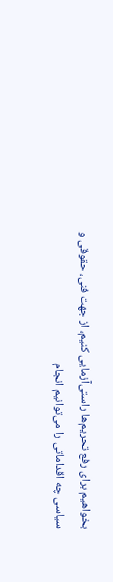بخواهیم برای رفع تحریم‌ها راستی‌آزمایی کنیم، از جهت فنی، حقوقی و سیاسی چه اقداماتی را می‌توانیم انجام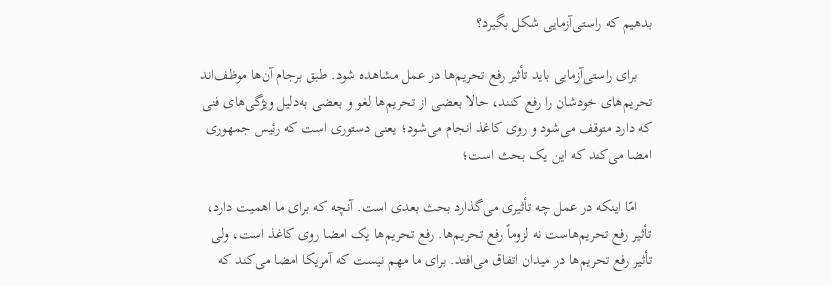بدهیم که راستی‌آزمایی شکل بگیرد؟

    برای راستی‌آزمایی باید تأثیر رفع تحریم‌ها در عمل مشاهده شود. طبق برجام آن‌ها موظف‌اند تحریم‌های خودشان را رفع کنند، حالا بعضی از تحریم‌ها لغو و بعضی به‌دلیل ویژگی‌های فنی که دارد متوقف می‌شود و روی کاغذ انجام می‌شود؛ یعنی دستوری است که رئیس جمهوری امضا می‌کند که این یک بحث است؛

    امّا اینکه در عمل چه تأثیری می‌گذارد بحث بعدی است. آنچه که برای ما اهمیت دارد، تأثیر رفع تحریم‌هاست نه لزوماً رفع تحریم‌ها. رفع تحریم‌ها یک امضا روی کاغذ است، ولی تأثیر رفع تحریم‌ها در میدان اتفاق می‌افتد. برای ما مهم نیست که آمریکا امضا می‌کند که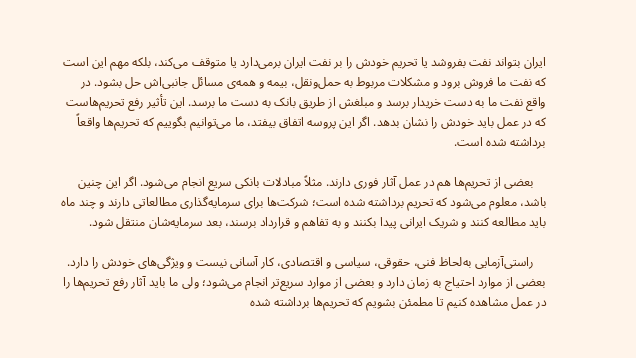ایران بتواند نفت بفروشد یا تحریم خودش را بر نفت ایران برمی‌دارد یا متوقف می‌کند، بلکه مهم این است که نفت ما فروش برود و مشکلات مربوط به حمل‌ونقل، بیمه و همه‌ی مسائل جانبی‌اش حل بشود. در واقع نفت ما به دست خریدار برسد و مبلغش از طریق بانک به دست ما برسد. این تأثیر رفع تحریم‌هاست که در عمل باید خودش را نشان بدهد. اگر این پروسه اتفاق بیفتد، ما می‌توانیم بگوییم که تحریم‌ها واقعاً برداشته شده است.

    بعضی از تحریم‌ها هم در عمل آثار فوری دارند. مثلاً مبادلات بانکی سریع انجام می‌شود. اگر این چنین باشد، معلوم می‌شود که تحریم برداشته شده است؛ شرکت‌ها برای سرمایه‌گذاری مطالعاتی دارند و چند ماه باید مطالعه کنند و شریک ایرانی پیدا بکنند و به تفاهم و قرارداد برسند، بعد سرمایه‌شان منتقل شود.

    راستی‌آزمایی به‌لحاظ فنی، حقوقی، سیاسی و اقتصادی، کار آسانی نیست و ویژگی‌های خودش را دارد. بعضی از موارد احتیاج به زمان دارد و بعضی از موارد سریع‌تر انجام می‌شود؛ ولی ما باید آثار رفع تحریم‌ها را در عمل مشاهده کنیم تا مطمئن بشویم که تحریم‌ها برداشته شده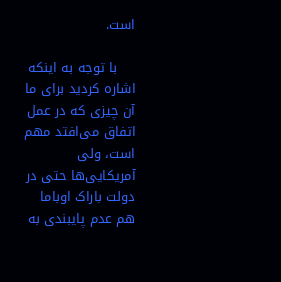است.

    با توجه به اینکه اشاره کردید برای ما آن چیزی که در عمل اتفاق می‌افتد مهم است، ولی آمریکایی‌ها حتی در دولت باراک اوباما هم عدم پایبندی به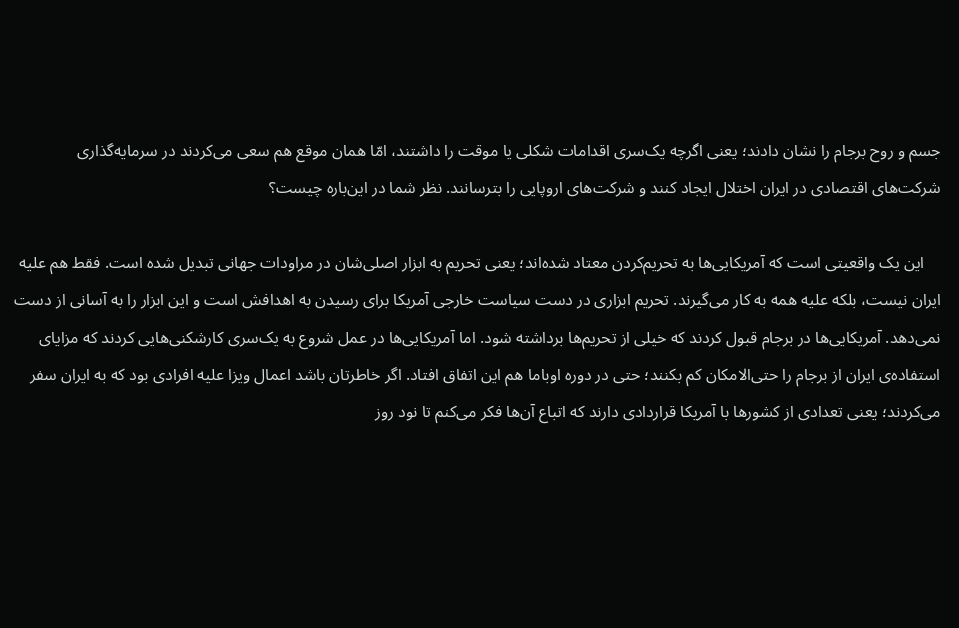جسم و روح برجام را نشان دادند؛ یعنی اگرچه یک‌سری اقدامات شکلی یا موقت را داشتند، امّا همان موقع هم سعی می‌کردند در سرمایه‌گذاری شرکت‌های اقتصادی در ایران اختلال ایجاد کنند و شرکت‌های اروپایی را بترسانند. نظر شما در این‌باره چیست؟

    این یک واقعیتی است که آمریکایی‌ها به تحریم‌کردن معتاد شده‌اند؛ یعنی تحریم به ابزار اصلی‌شان در مراودات جهانی تبدیل شده است. فقط هم علیه ایران نیست، بلکه علیه همه به کار می‌گیرند. تحریم ابزاری در دست سیاست خارجی آمریکا برای رسیدن به اهدافش است و این ابزار را به آسانی از دست نمی‌دهد. آمریکایی‌ها در برجام قبول کردند که خیلی از تحریم‌ها برداشته شود. اما آمریکایی‌ها در عمل شروع به یک‌سری کارشکنی‌هایی کردند که مزایای استفاده‌ی ایران از برجام را حتی‌الامکان کم بکنند؛ حتی در دوره اوباما هم این اتفاق افتاد. اگر خاطرتان باشد اعمال ویزا علیه افرادی بود که به ایران سفر می‌کردند؛ یعنی تعدادی از کشورها با آمریکا قراردادی دارند که اتباع آن‌ها فکر می‌کنم تا نود روز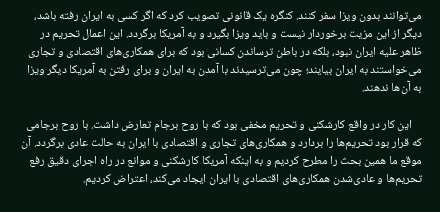می‌توانند بدون ویزا سفر کنند. کنگره یک قانونی تصویب کرد که اگر کسی به ایران رفته باشد، دیگر از این مزیت برخوردار نیست و باید ویزا بگیرد و به آمریکا برگردد. این اعمال تحریم در ظاهر علیه ایران نبود، بلکه در باطن ترساندن کسانی بود که برای همکاری‌های اقتصادی و تجاری می‌خواستند به ایران بیایند؛ چون می‌ترسیدند با آمدن به ایران و برای رفتن به آمریکا دیگر ویزا به آن‌ها ندهند.

    این کار در واقع کارشکنی و تحریم مخفی بود که با روح برجام تعارض داشت. با روح برجامی که قرار بود تحریم‌ها را بردارد و همکاری‌های تجاری و اقتصادی با ایران به حالت عادی برگردد. آن موقع ما همین بحث را مطرح کردیم و به اینکه آمریکا کارشکنی و موانع در راه اجرای دقیق رفع تحریم‌ها و عادی‌شدن همکاری‌های اقتصادی با ایران ایجاد می‌کند، اعتراض کردیم.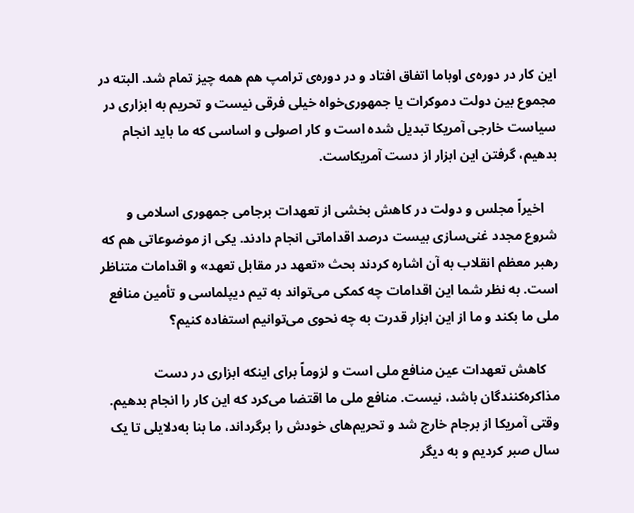این کار در دوره‌ی اوباما اتفاق افتاد و در دوره‌ی ترامپ هم همه چیز تمام شد. البته در مجموع بین دولت دموکرات یا جمهوری‌خواه خیلی فرقی نیست و تحریم به ابزاری در سیاست خارجی آمریکا تبدیل شده است و کار اصولی و اساسی که ما باید انجام بدهیم، گرفتن این ابزار از دست آمریکاست.

    اخیراً مجلس و دولت در کاهش بخشی از تعهدات برجامی جمهوری اسلامی و شروع مجدد غنی‌سازی بیست درصد اقداماتی انجام دادند. یکی از موضوعاتی هم که رهبر معظم انقلاب به آن اشاره کردند بحث «تعهد در مقابل تعهد» و اقدامات متناظر است. به نظر شما این اقدامات چه کمکی می‌تواند به تیم دیپلماسی و تأمین منافع ملی ما بکند و ما از این ابزار قدرت به چه نحوی می‌توانیم استفاده کنیم؟

    کاهش تعهدات عین منافع ملی است و لزوماً برای اینکه ابزاری در دست مذاکره‌کنندگان باشد، نیست. منافع ملی ما اقتضا می‌کرد که این کار را انجام بدهیم. وقتی آمریکا از برجام خارج شد و تحریم‌های خودش را برگرداند، ما بنا به‌دلایلی تا یک سال صبر کردیم و به دیگر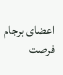اعضای برجام فرصت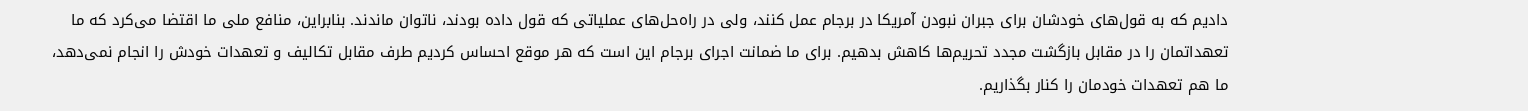دادیم که به قول‌های خودشان برای جبران نبودن آمریکا در برجام عمل کنند، ولی در راه‌حل‌های عملیاتی که قول داده بودند، ناتوان ماندند. بنابراین، منافع ملی ما اقتضا می‌کرد که ما تعهداتمان را در مقابل بازگشت مجدد تحریم‌ها کاهش بدهیم. برای ما ضمانت اجرای برجام این است که هر موقع احساس کردیم طرف مقابل تکالیف و تعهدات خودش را انجام نمی‌دهد، ما هم تعهدات خودمان را کنار بگذاریم.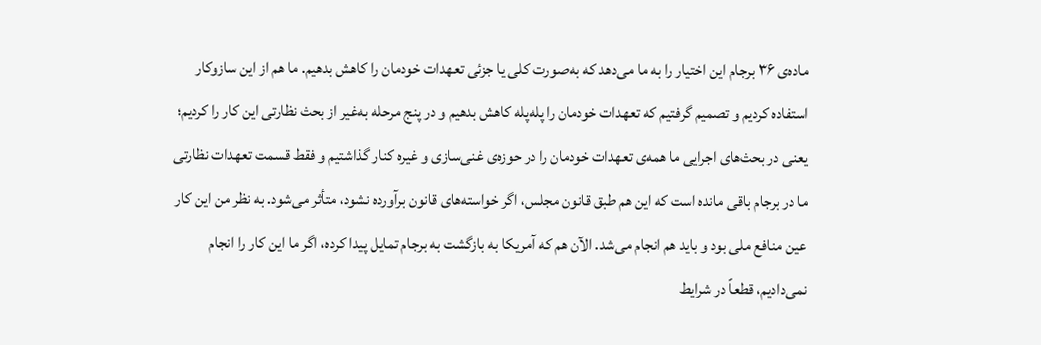ماده‌ی ۳۶ برجام این اختیار را به ما می‌دهد که به‌صورت کلی یا جزئی تعهدات خودمان را کاهش بدهیم. ما هم از این سازوکار استفاده کردیم و تصمیم گرفتیم که تعهدات خودمان را پله‌پله کاهش بدهیم و در پنج مرحله به‌غیر از بحث نظارتی این کار را کردیم؛ یعنی در بحث‌های اجرایی ما همه‌ی تعهدات خودمان را در حوزه‌ی غنی‌سازی و غیره کنار گذاشتیم و فقط قسمت تعهدات نظارتی ما در برجام باقی مانده است که این هم طبق قانون مجلس، اگر خواسته‌های قانون برآورده نشود، متأثر می‌شود. به نظر من این کار عین منافع ملی بود و باید هم انجام می‌شد. الآن هم که آمریکا به بازگشت به برجام تمایل پیدا کرده، اگر ما این کار را انجام نمی‌دادیم، قطعاً در شرایط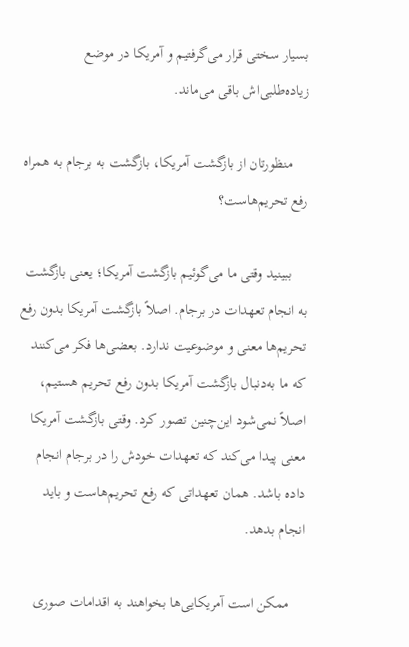بسیار سختی قرار می‌گرفتیم و آمریکا در موضع زیاده‌طلبی‌اش باقی می‌ماند.

    منظورتان از بازگشت آمریکا، بازگشت به برجام به همراه رفع تحریم‌هاست؟

    ببینید وقتی ما می‌گوئیم بازگشت آمریکا؛ یعنی بازگشت به انجام تعهدات در برجام. اصلاً بازگشت آمریکا بدون رفع تحریم‌ها معنی و موضوعیت ندارد. بعضی‌ها فکر می‌کنند که ما به‌دنبال بازگشت آمریکا بدون رفع تحریم هستیم، اصلاً نمی‌شود این‌چنین تصور کرد. وقتی بازگشت آمریکا معنی پیدا می‌کند که تعهدات خودش را در برجام انجام داده باشد. همان تعهداتی که رفع تحریم‌هاست و باید انجام بدهد.

    ممکن است آمریکایی‌ها بخواهند به اقدامات صوری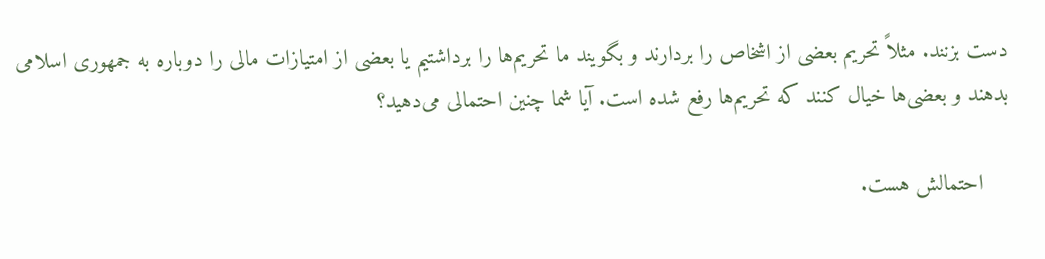دست بزنند. مثلاً تحریم بعضی از اشخاص را بردارند و بگویند ما تحریم‌ها را برداشتیم یا بعضی از امتیازات مالی را دوباره به جمهوری اسلامی بدهند و بعضی‌ها خیال کنند که تحریم‌ها رفع شده است. آیا شما چنین احتمالی می‌دهید؟

    احتمالش هست.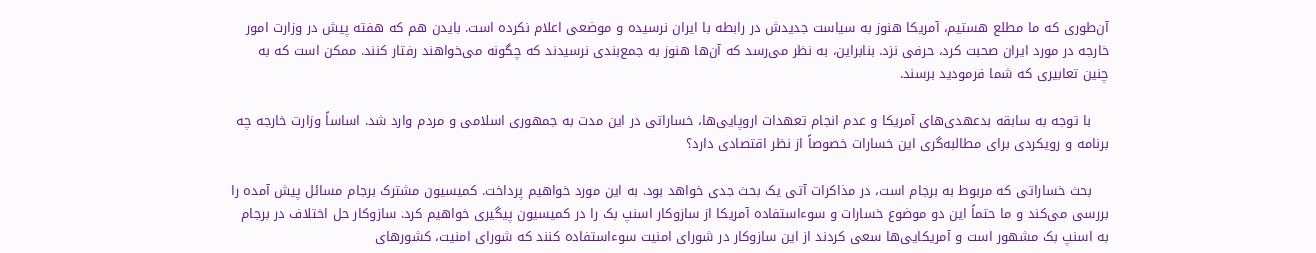آن‌طوری که ما مطلع هستیم، آمریکا هنوز به سیاست جدیدش در رابطه با ایران نرسیده و موضعی اعلام نکرده است. بایدن هم که هفته پیش در وزارت امور خارجه در مورد ایران صحبت کرد، حرفی نزد. بنابراین، به نظر می‌رسد که آن‌ها هنوز به جمع‌بندی نرسیدند که چگونه می‌خواهند رفتار کنند. ممکن است که به چنین تعابیری که شما فرمودید برسند.

    با توجه به سابقه بدعهدی‌های آمریکا و عدم انجام تعهدات اروپایی‌ها، خساراتی در این مدت به جمهوری اسلامی و مردم وارد شد. اساساً وزارت خارجه چه برنامه و رویکردی برای مطالبه‌گری این خسارات خصوصاً از نظر اقتصادی دارد؟

    بحث خساراتی که مربوط به برجام است، در مذاکرات آتی یک بحث جدی خواهد بود. به این مورد خواهیم پرداخت. کمیسیون مشترک برجام مسائل پیش آمده را بررسی می‌کند و ما حتماً این دو موضوع خسارات و سوءاستفاده آمریکا از سازوکار اسنپ بک را در کمیسیون پیگیری خواهیم کرد. سازوکار حل اختلاف در برجام به اسنپ بک مشهور است و آمریکایی‌ها سعی کردند از این سازوکار در شورای امنیت سوءاستفاده کنند که شورای امنیت، کشورهای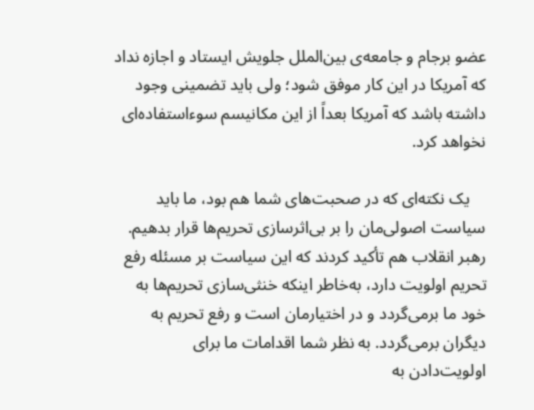عضو برجام و جامعه‌ی بین‌الملل جلویش ایستاد و اجازه نداد که آمریکا در این کار موفق شود؛ ولی باید تضمینی وجود داشته باشد که آمریکا بعداً از این مکانیسم سوءاستفاده‌ای نخواهد کرد.

    یک نکته‌ای که در صحبت‌های شما هم بود، ما باید سیاست اصولی‌مان را بر بی‌اثرسازی تحریم‌ها قرار بدهیم. رهبر انقلاب هم تأکید کردند که این سیاست بر مسئله رفع تحریم اولویت دارد، به‌خاطر اینکه خنثی‌سازی تحریم‌ها به خود ما برمی‌گردد و در اختیارمان است و رفع تحریم به دیگران برمی‌گردد. به نظر شما اقدامات ما برای اولویت‌دادن به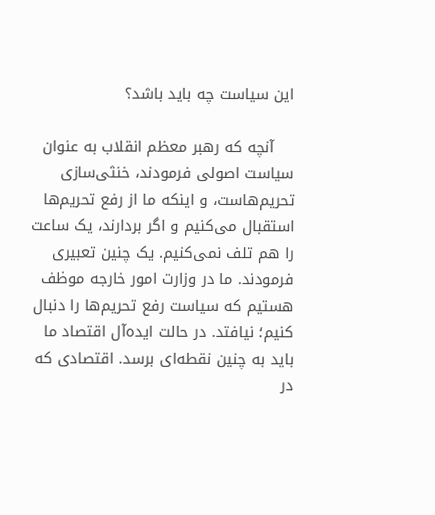این سیاست چه باید باشد؟

    آنچه که رهبر معظم انقلاب به عنوان سیاست اصولی فرمودند، خنثی‌سازی تحریم‌هاست، و اینکه ما از رفع تحریم‌ها استقبال می‌کنیم و اگر بردارند، یک ساعت را هم تلف نمی‌کنیم. یک چنین تعبیری فرمودند. ما در وزارت امور خارجه موظف هستیم که سیاست رفع تحریم‌ها را دنبال کنیم؛ نیافتد. در حالت ایده‌آل اقتصاد ما باید به چنین نقطه‌ای برسد. اقتصادی که در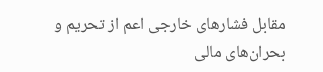مقابل فشارهای خارجی اعم از تحریم و بحران‌های مالی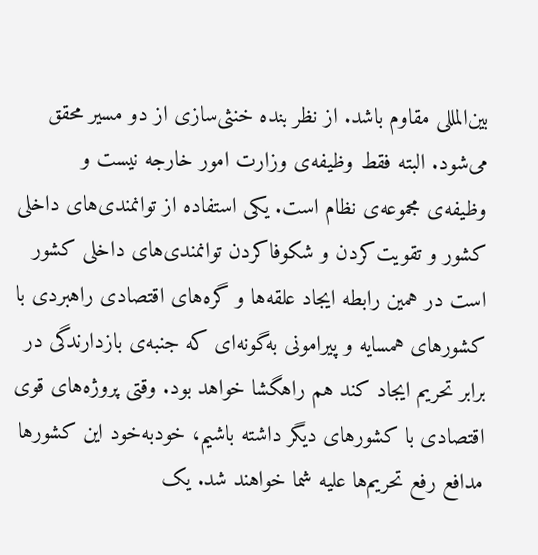بین‌المللی مقاوم باشد. از نظر بنده خنثی‌سازی از دو مسیر محقق می‌شود. البته فقط وظیفه‌ی وزارت امور خارجه نیست و وظیفه‌ی مجموعه‌ی نظام است. یکی استفاده از توانمندی‌های داخلی کشور و تقویت‌کردن و شکوفاکردن توانمندی‌های داخلی کشور است در همین رابطه ایجاد علقه‌ها و گره‌های اقتصادی راهبردی با کشورهای همسایه و پیرامونی به‌گونه‌ای که جنبه‌ی بازدارندگی در برابر تحریم ایجاد کند هم راهگشا خواهد بود. وقتی پروژه‌های قوی اقتصادی با کشورهای دیگر داشته باشیم، خودبه‌خود این کشورها مدافع رفع تحریم‌ها علیه شما خواهند شد. یک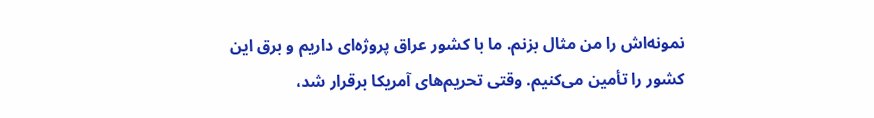نمونه‌اش را من مثال بزنم. ما با کشور عراق پروژه‌ای داریم و برق این کشور را تأمین می‌کنیم. وقتی تحریم‌های آمریکا برقرار شد،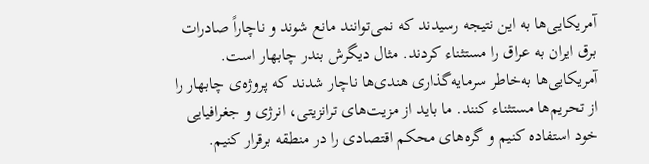آمریکایی‌ها به این نتیجه رسیدند که نمی‌توانند مانع شوند و ناچاراً صادرات برق ایران به عراق را مستثناء کردند. مثال دیگرش بندر چابهار است. آمریکایی‌ها به‌خاطر سرمایه‌گذاری هندی‌ها ناچار شدند که پروژه‌ی چابهار را از تحریم‌ها مستثناء کنند. ما باید از مزیت‌های ترانزیتی، انرژی و جغرافیایی خود استفاده کنیم و گره‌های محکم اقتصادی را در منطقه برقرار کنیم.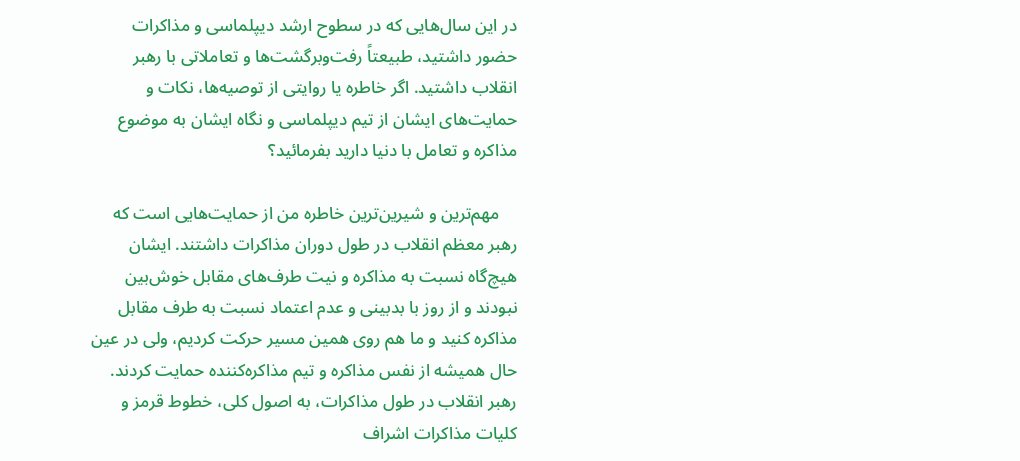در این سال‌هایی که در سطوح ارشد دیپلماسی و مذاکرات حضور داشتید، طبیعتاً رفت‌وبرگشت‌ها و تعاملاتی با رهبر انقلاب داشتید. اگر خاطره یا روایتی از توصیه‌ها، نکات و حمایت‌های ایشان از تیم دیپلماسی و نگاه ایشان به موضوع مذاکره و تعامل با دنیا دارید بفرمائید؟

    مهم‌ترین و شیرین‌ترین خاطره من از حمایت‌هایی است که رهبر معظم انقلاب در طول دوران مذاکرات داشتند. ایشان هیچ‌گاه نسبت به مذاکره و نیت طرف‌های مقابل خوش‌بین نبودند و از روز با بدبینی و عدم اعتماد نسبت به طرف مقابل مذاکره کنید و ما هم روی همین مسیر حرکت کردیم، ولی در عین حال همیشه از نفس مذاکره و تیم مذاکره‌کننده حمایت کردند. رهبر انقلاب در طول مذاکرات، به اصول کلی، خطوط قرمز و کلیات مذاکرات اشراف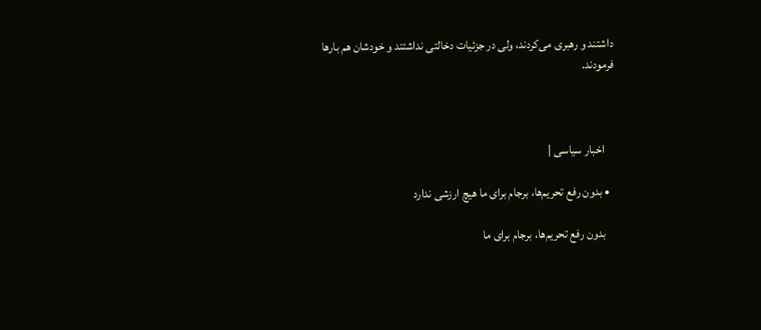داشتند و رهبری می‌کردند، ولی در جزئیات دخالتی نداشتند و خودشان هم بارها فرمودند.



    اخبار سیاسی |

  • بدون رفع تحریم‌ها، برجام برای ما هیچ ارزشی ندارد

    بدون رفع تحریم‌ها، برجام برای ما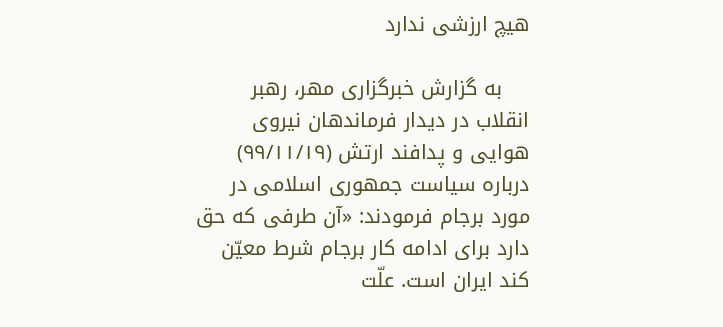هیچ ارزشی ندارد

    به گزارش خبرگزاری مهر، رهبر انقلاب در دیدار فرماندهان نیروی هوایی و پدافند ارتش (۹۹/۱۱/۱۹) درباره سیاست جمهوری اسلامی در مورد برجام فرمودند: «آن طرفی که حق دارد برای ادامه کار برجام شرط معیّن کند ایران است. علّت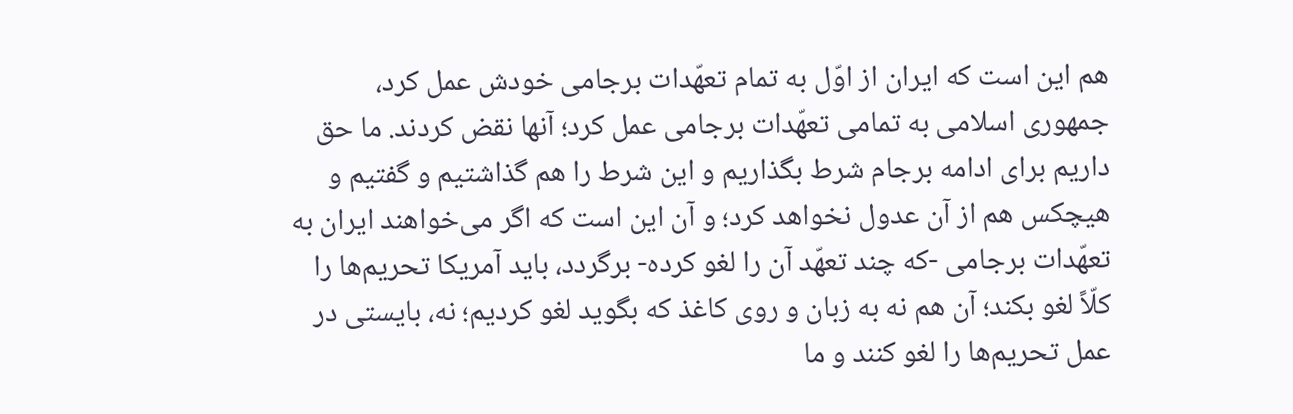هم این است که ایران از اوّل به تمام تعهّدات برجامی خودش عمل کرد، جمهوری اسلامی به تمامی تعهّدات برجامی عمل کرد؛ آنها نقض کردند. ما حق داریم برای ادامه برجام شرط بگذاریم و این شرط را هم گذاشتیم و گفتیم و هیچکس هم از آن عدول نخواهد کرد؛ و آن این است که اگر می‌خواهند ایران به تعهّدات برجامی -که چند تعهّد آن را لغو کرده- برگردد، باید آمریکا تحریم‌ها را کلّاً لغو بکند؛ آن هم نه به زبان و روی کاغذ که بگوید لغو کردیم؛ نه، بایستی در عمل تحریم‌ها را لغو کنند و ما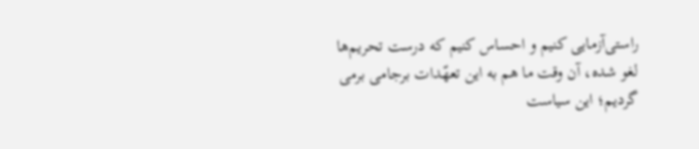راستی‌آزمایی کنیم و احساس کنیم که درست تحریم‌ها لغو شده، آن وقت ما هم به این تعهّدات برجامی برمی گردیم؛ این سیاست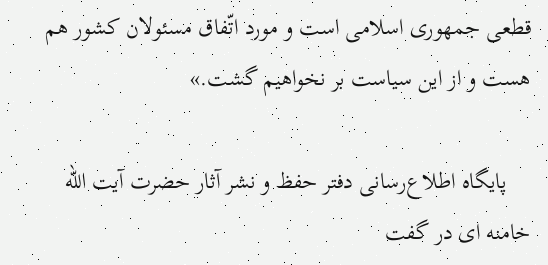قطعی جمهوری اسلامی است و مورد اتّفاق مسئولان کشور هم هست و از این سیاست بر نخواهیم گشت.»

    پایگاه اطلاع‌رسانی دفتر حفظ و نشر آثار حضرت آیت الله خامنه ای در گفت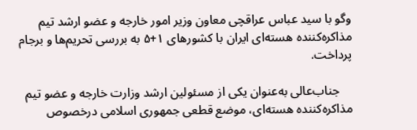وگو با سید عباس عراقچی معاون وزیر امور خارجه و عضو ارشد تیم مذاکره‌کننده هسته‌ای ایران با کشورهای ۱+۵ به بررسی تحریم‌ها و برجام پرداخت.

    جناب‌عالی به‌عنوان یکی از مسئولین ارشد وزارت خارجه و عضو تیم مذاکره‌کننده هسته‌ای، موضع قطعی جمهوری اسلامی درخصوص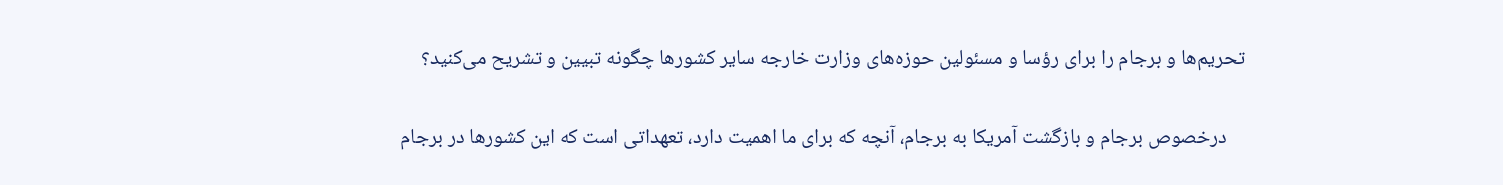تحریم‌ها و برجام را برای رؤسا و مسئولین حوزه‌های وزارت خارجه سایر کشورها چگونه تبیین و تشریح می‌کنید؟

    درخصوص برجام و بازگشت آمریکا به برجام، آنچه که برای ما اهمیت دارد، تعهداتی است که این کشورها در برجام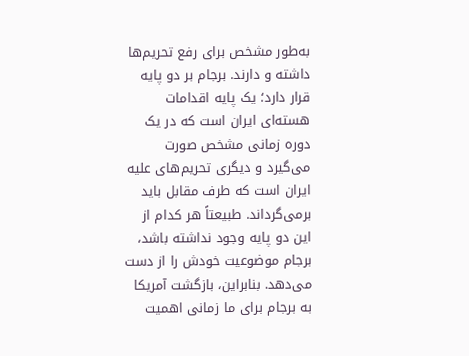به‌طور مشخص برای رفع تحریم‌ها داشته و دارند. برجام بر دو پایه قرار دارد؛ یک پایه اقدامات هسته‌ای ایران است که در یک دوره زمانی مشخص صورت می‌گیرد و دیگری تحریم‌های علیه ایران است که طرف مقابل باید برمی‌گرداند. طبیعتاً هر کدام از این دو پایه وجود نداشته باشد، برجام موضوعیت خودش را از دست می‌دهد. بنابراین، بازگشت آمریکا به برجام برای ما زمانی اهمیت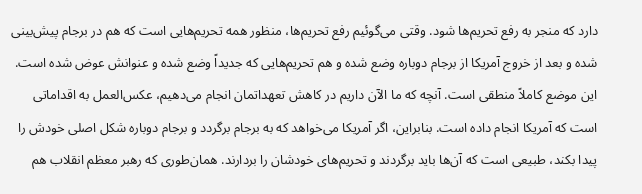دارد که منجر به رفع تحریم‌ها شود. وقتی می‌گوئیم رفع تحریم‌ها، منظور همه تحریم‌هایی است که هم در برجام پیش‌بینی شده و بعد از خروج آمریکا از برجام دوباره وضع شده و هم تحریم‌هایی که جدیداً وضع شده و عنوانش عوض شده است. این موضع کاملاً منطقی است. آنچه که ما الآن داریم در کاهش تعهداتمان انجام می‌دهیم، عکس‌العمل به اقداماتی است که آمریکا انجام داده است. بنابراین، اگر آمریکا می‌خواهد که به برجام برگردد و برجام دوباره شکل اصلی خودش را پیدا بکند، طبیعی است که آن‌ها باید برگردند و تحریم‌های خودشان را بردارند. همان‌طوری که رهبر معظم انقلاب هم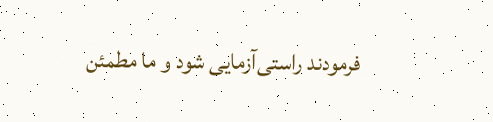فرمودند راستی‌آزمایی شود و ما مطمئن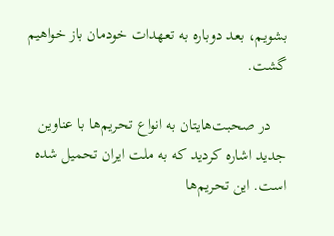بشویم، بعد دوباره به تعهدات خودمان باز خواهیم گشت.

    در صحبت‌هایتان به انواع تحریم‌ها با عناوین جدید اشاره کردید که به ملت ایران تحمیل شده است. این تحریم‌ها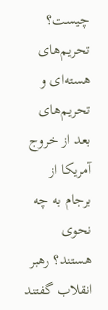چیست؟ تحریم‌های هسته‌ای و تحریم‌های بعد از خروج آمریکا از برجام به چه نحوی هستند؟ رهبر انقلاب گفتند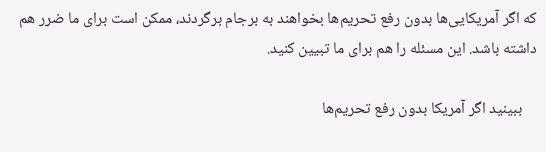که اگر آمریکایی‌ها بدون رفع تحریم‌ها بخواهند به برجام برگردند، ممکن است برای ما ضرر هم داشته باشد. این مسئله را هم برای ما تبیین کنید.

    ببینید اگر آمریکا بدون رفع تحریم‌ها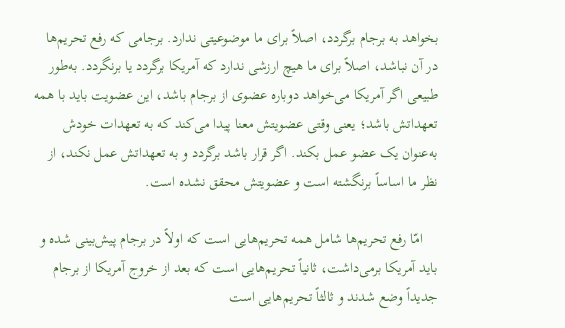بخواهد به برجام برگردد، اصلاً برای ما موضوعیتی ندارد. برجامی که رفع تحریم‌ها در آن نباشد، اصلاً برای ما هیچ ارزشی ندارد که آمریکا برگردد یا برنگردد. به‌طور طبیعی اگر آمریکا می‌خواهد دوباره عضوی از برجام باشد، این عضویت باید با همه تعهداتش باشد؛ یعنی وقتی عضویتش معنا پیدا می‌کند که به تعهدات خودش به‌عنوان یک عضو عمل بکند. اگر قرار باشد برگردد و به تعهداتش عمل نکند، از نظر ما اساساً برنگشته است و عضویتش محقق نشده است.

    امّا رفع تحریم‌ها شامل همه تحریم‌هایی است که اولاً در برجام پیش‌بینی شده و باید آمریکا برمی‌داشت، ثانیاً تحریم‌هایی است که بعد از خروج آمریکا از برجام جدیداً وضع شدند و ثالثاً تحریم‌هایی است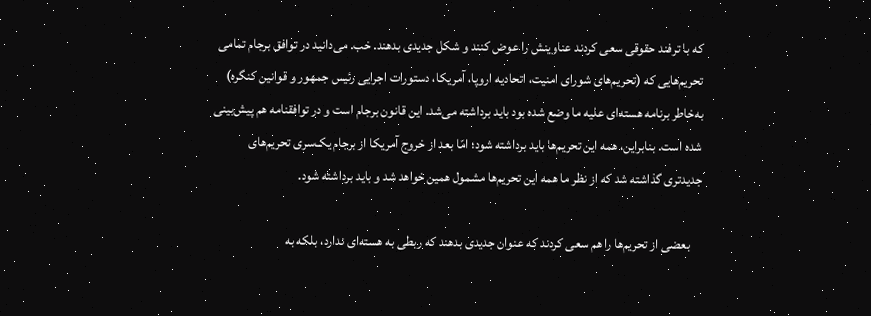که با ترفند حقوقی سعی کردند عناوینش را عوض کنند و شکل جدیدی بدهند. خب. می‌دانید در توافق برجام تمامی تحریم‌هایی که (تحریم‌های شورای امنیت، اتحادیه اروپا، آمریکا، دستورات اجرایی رئیس جمهور و قوانین کنگره) به‌خاطر برنامه هسته‌ای علیه ما وضع شده بود باید برداشته می‌شد. این قانون برجام است و در توافقنامه هم پیش‌بینی شده است. بنابراین، همه این تحریم‌ها باید برداشته شود؛ امّا بعد از خروج آمریکا از برجام یک‌سری تحریم‌های جدیدتری گذاشته شد که از نظر ما همه این تحریم‌ها مشمول همین خواهد شد و باید برداشته شود.

    بعضی از تحریم‌ها را هم سعی کردند که عنوان جدیدی بدهند که ربطی به هسته‌ای ندارد، بلکه به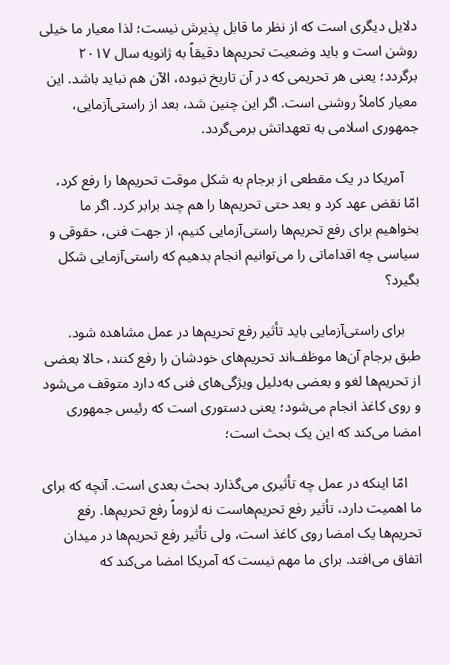دلایل دیگری است که از نظر ما قابل پذیرش نیست؛ لذا معیار ما خیلی روشن است و باید وضعیت تحریم‌ها دقیقاً به ژانویه سال ۲۰۱۷ برگردد؛ یعنی هر تحریمی که در آن تاریخ نبوده، الآن هم نباید باشد. این معیار کاملاً روشنی است. اگر این چنین شد، بعد از راستی‌آزمایی، جمهوری اسلامی به تعهداتش برمی‌گردد.

    آمریکا در یک مقطعی از برجام به شکل موقت تحریم‌ها را رفع کرد، امّا نقض عهد کرد و بعد حتی تحریم‌ها را هم چند برابر کرد. اگر ما بخواهیم برای رفع تحریم‌ها راستی‌آزمایی کنیم، از جهت فنی، حقوقی و سیاسی چه اقداماتی را می‌توانیم انجام بدهیم که راستی‌آزمایی شکل بگیرد؟

    برای راستی‌آزمایی باید تأثیر رفع تحریم‌ها در عمل مشاهده شود. طبق برجام آن‌ها موظف‌اند تحریم‌های خودشان را رفع کنند، حالا بعضی از تحریم‌ها لغو و بعضی به‌دلیل ویژگی‌های فنی که دارد متوقف می‌شود و روی کاغذ انجام می‌شود؛ یعنی دستوری است که رئیس جمهوری امضا می‌کند که این یک بحث است؛

    امّا اینکه در عمل چه تأثیری می‌گذارد بحث بعدی است. آنچه که برای ما اهمیت دارد، تأثیر رفع تحریم‌هاست نه لزوماً رفع تحریم‌ها. رفع تحریم‌ها یک امضا روی کاغذ است، ولی تأثیر رفع تحریم‌ها در میدان اتفاق می‌افتد. برای ما مهم نیست که آمریکا امضا می‌کند که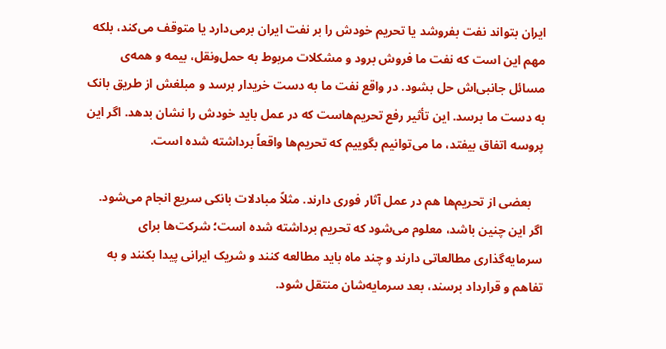ایران بتواند نفت بفروشد یا تحریم خودش را بر نفت ایران برمی‌دارد یا متوقف می‌کند، بلکه مهم این است که نفت ما فروش برود و مشکلات مربوط به حمل‌ونقل، بیمه و همه‌ی مسائل جانبی‌اش حل بشود. در واقع نفت ما به دست خریدار برسد و مبلغش از طریق بانک به دست ما برسد. این تأثیر رفع تحریم‌هاست که در عمل باید خودش را نشان بدهد. اگر این پروسه اتفاق بیفتد، ما می‌توانیم بگوییم که تحریم‌ها واقعاً برداشته شده است.

    بعضی از تحریم‌ها هم در عمل آثار فوری دارند. مثلاً مبادلات بانکی سریع انجام می‌شود. اگر این چنین باشد، معلوم می‌شود که تحریم برداشته شده است؛ شرکت‌ها برای سرمایه‌گذاری مطالعاتی دارند و چند ماه باید مطالعه کنند و شریک ایرانی پیدا بکنند و به تفاهم و قرارداد برسند، بعد سرمایه‌شان منتقل شود.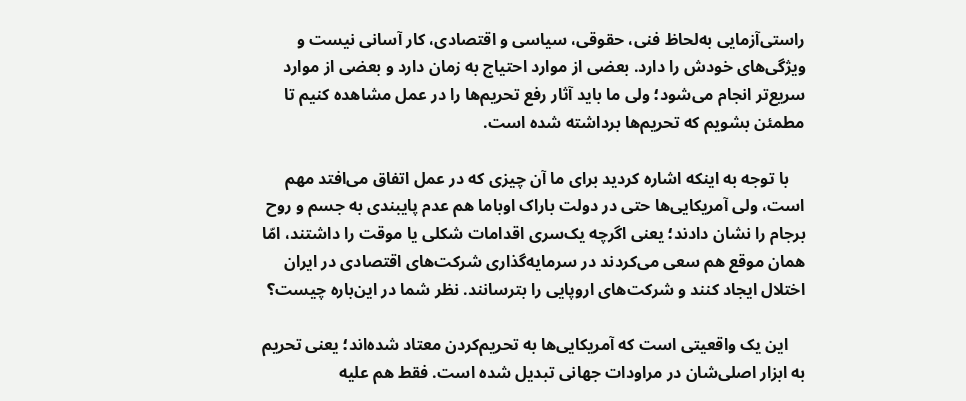راستی‌آزمایی به‌لحاظ فنی، حقوقی، سیاسی و اقتصادی، کار آسانی نیست و ویژگی‌های خودش را دارد. بعضی از موارد احتیاج به زمان دارد و بعضی از موارد سریع‌تر انجام می‌شود؛ ولی ما باید آثار رفع تحریم‌ها را در عمل مشاهده کنیم تا مطمئن بشویم که تحریم‌ها برداشته شده است.

    با توجه به اینکه اشاره کردید برای ما آن چیزی که در عمل اتفاق می‌افتد مهم است، ولی آمریکایی‌ها حتی در دولت باراک اوباما هم عدم پایبندی به جسم و روح برجام را نشان دادند؛ یعنی اگرچه یک‌سری اقدامات شکلی یا موقت را داشتند، امّا همان موقع هم سعی می‌کردند در سرمایه‌گذاری شرکت‌های اقتصادی در ایران اختلال ایجاد کنند و شرکت‌های اروپایی را بترسانند. نظر شما در این‌باره چیست؟

    این یک واقعیتی است که آمریکایی‌ها به تحریم‌کردن معتاد شده‌اند؛ یعنی تحریم به ابزار اصلی‌شان در مراودات جهانی تبدیل شده است. فقط هم علیه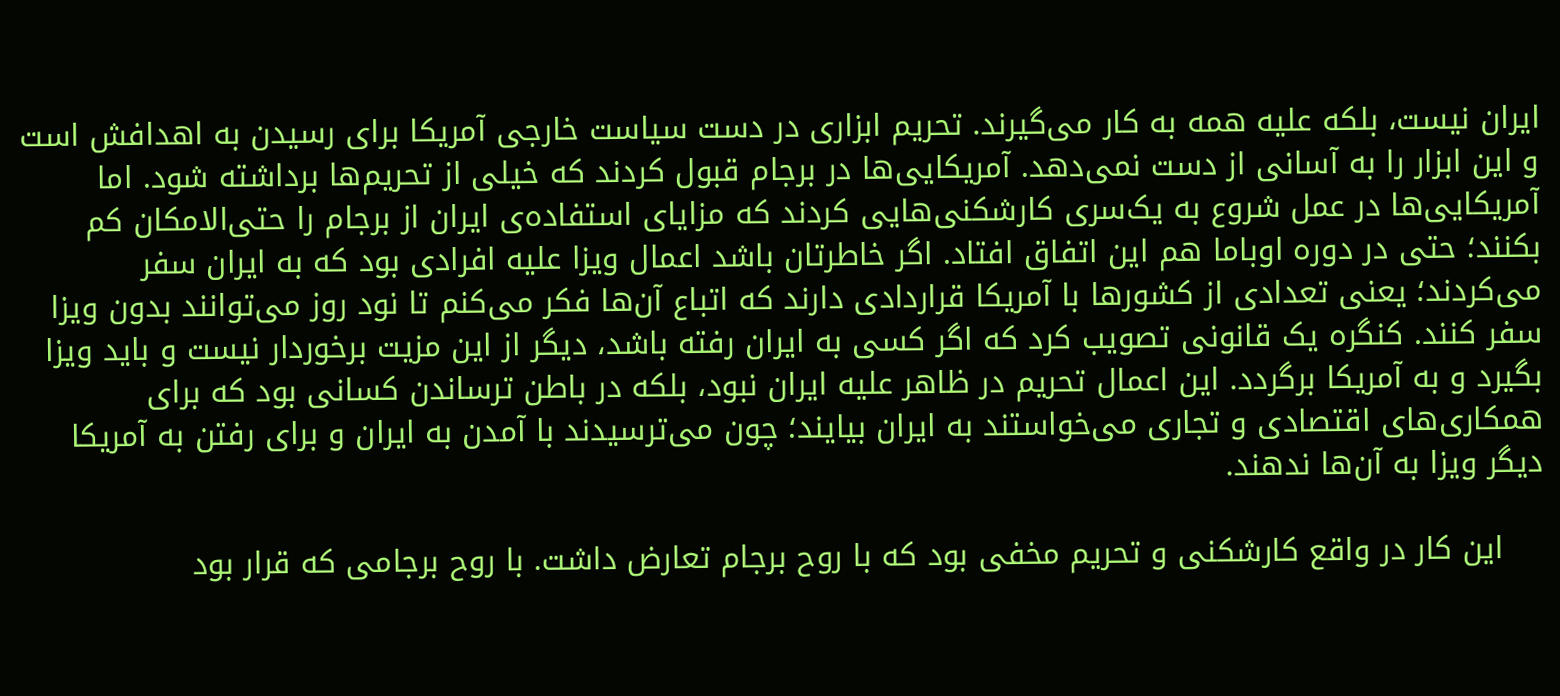ایران نیست، بلکه علیه همه به کار می‌گیرند. تحریم ابزاری در دست سیاست خارجی آمریکا برای رسیدن به اهدافش است و این ابزار را به آسانی از دست نمی‌دهد. آمریکایی‌ها در برجام قبول کردند که خیلی از تحریم‌ها برداشته شود. اما آمریکایی‌ها در عمل شروع به یک‌سری کارشکنی‌هایی کردند که مزایای استفاده‌ی ایران از برجام را حتی‌الامکان کم بکنند؛ حتی در دوره اوباما هم این اتفاق افتاد. اگر خاطرتان باشد اعمال ویزا علیه افرادی بود که به ایران سفر می‌کردند؛ یعنی تعدادی از کشورها با آمریکا قراردادی دارند که اتباع آن‌ها فکر می‌کنم تا نود روز می‌توانند بدون ویزا سفر کنند. کنگره یک قانونی تصویب کرد که اگر کسی به ایران رفته باشد، دیگر از این مزیت برخوردار نیست و باید ویزا بگیرد و به آمریکا برگردد. این اعمال تحریم در ظاهر علیه ایران نبود، بلکه در باطن ترساندن کسانی بود که برای همکاری‌های اقتصادی و تجاری می‌خواستند به ایران بیایند؛ چون می‌ترسیدند با آمدن به ایران و برای رفتن به آمریکا دیگر ویزا به آن‌ها ندهند.

    این کار در واقع کارشکنی و تحریم مخفی بود که با روح برجام تعارض داشت. با روح برجامی که قرار بود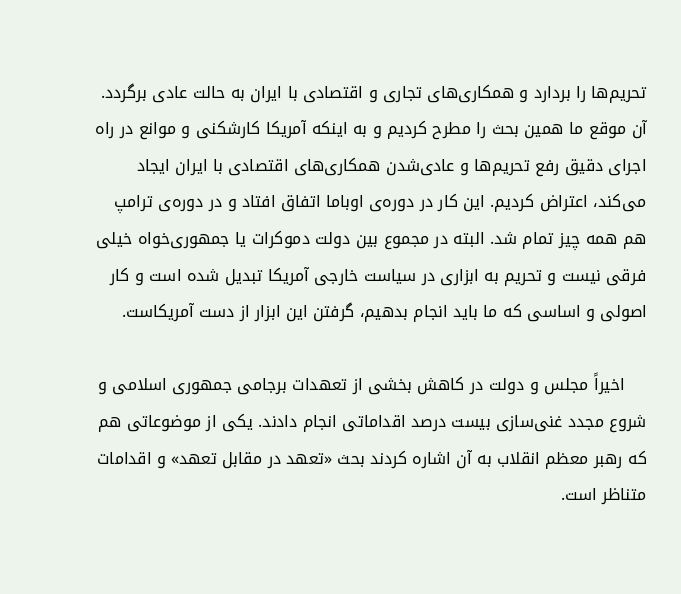تحریم‌ها را بردارد و همکاری‌های تجاری و اقتصادی با ایران به حالت عادی برگردد. آن موقع ما همین بحث را مطرح کردیم و به اینکه آمریکا کارشکنی و موانع در راه اجرای دقیق رفع تحریم‌ها و عادی‌شدن همکاری‌های اقتصادی با ایران ایجاد می‌کند، اعتراض کردیم. این کار در دوره‌ی اوباما اتفاق افتاد و در دوره‌ی ترامپ هم همه چیز تمام شد. البته در مجموع بین دولت دموکرات یا جمهوری‌خواه خیلی فرقی نیست و تحریم به ابزاری در سیاست خارجی آمریکا تبدیل شده است و کار اصولی و اساسی که ما باید انجام بدهیم، گرفتن این ابزار از دست آمریکاست.

    اخیراً مجلس و دولت در کاهش بخشی از تعهدات برجامی جمهوری اسلامی و شروع مجدد غنی‌سازی بیست درصد اقداماتی انجام دادند. یکی از موضوعاتی هم که رهبر معظم انقلاب به آن اشاره کردند بحث «تعهد در مقابل تعهد» و اقدامات متناظر است.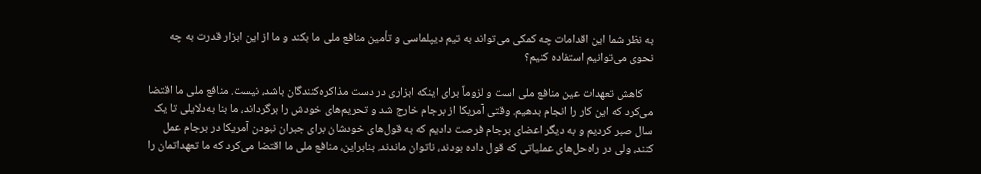به نظر شما این اقدامات چه کمکی می‌تواند به تیم دیپلماسی و تأمین منافع ملی ما بکند و ما از این ابزار قدرت به چه نحوی می‌توانیم استفاده کنیم؟

    کاهش تعهدات عین منافع ملی است و لزوماً برای اینکه ابزاری در دست مذاکره‌کنندگان باشد، نیست. منافع ملی ما اقتضا می‌کرد که این کار را انجام بدهیم. وقتی آمریکا از برجام خارج شد و تحریم‌های خودش را برگرداند، ما بنا به‌دلایلی تا یک سال صبر کردیم و به دیگر اعضای برجام فرصت دادیم که به قول‌های خودشان برای جبران نبودن آمریکا در برجام عمل کنند، ولی در راه‌حل‌های عملیاتی که قول داده بودند، ناتوان ماندند. بنابراین، منافع ملی ما اقتضا می‌کرد که ما تعهداتمان را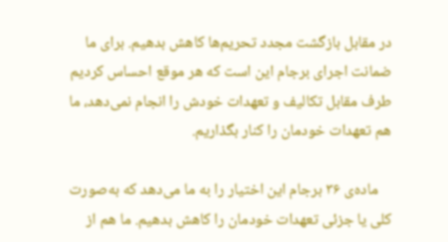در مقابل بازگشت مجدد تحریم‌ها کاهش بدهیم. برای ما ضمانت اجرای برجام این است که هر موقع احساس کردیم طرف مقابل تکالیف و تعهدات خودش را انجام نمی‌دهد، ما هم تعهدات خودمان را کنار بگذاریم.

    ماده‌ی ۳۶ برجام این اختیار را به ما می‌دهد که به‌صورت کلی یا جزئی تعهدات خودمان را کاهش بدهیم. ما هم از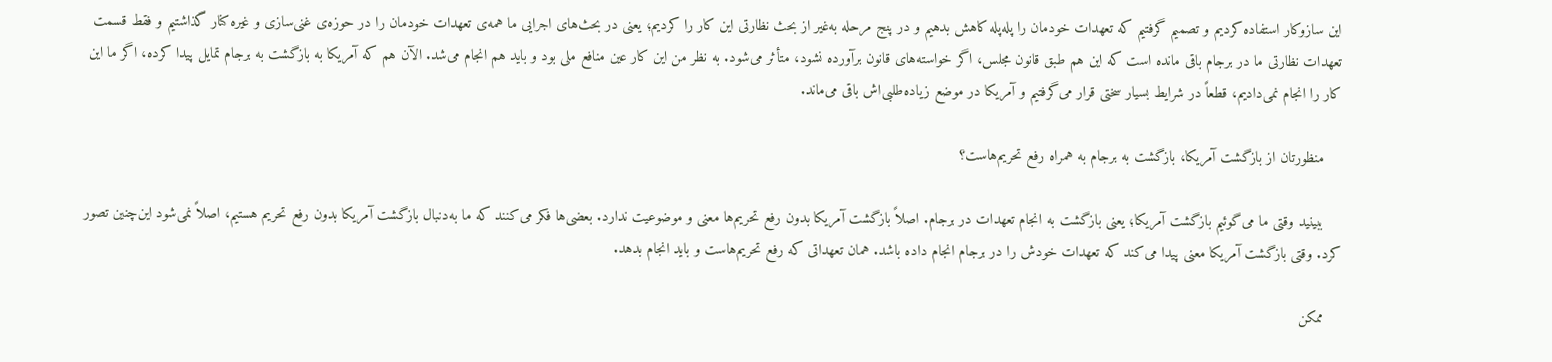این سازوکار استفاده کردیم و تصمیم گرفتیم که تعهدات خودمان را پله‌پله کاهش بدهیم و در پنج مرحله به‌غیر از بحث نظارتی این کار را کردیم؛ یعنی در بحث‌های اجرایی ما همه‌ی تعهدات خودمان را در حوزه‌ی غنی‌سازی و غیره کنار گذاشتیم و فقط قسمت تعهدات نظارتی ما در برجام باقی مانده است که این هم طبق قانون مجلس، اگر خواسته‌های قانون برآورده نشود، متأثر می‌شود. به نظر من این کار عین منافع ملی بود و باید هم انجام می‌شد. الآن هم که آمریکا به بازگشت به برجام تمایل پیدا کرده، اگر ما این کار را انجام نمی‌دادیم، قطعاً در شرایط بسیار سختی قرار می‌گرفتیم و آمریکا در موضع زیاده‌طلبی‌اش باقی می‌ماند.

    منظورتان از بازگشت آمریکا، بازگشت به برجام به همراه رفع تحریم‌هاست؟

    ببینید وقتی ما می‌گوئیم بازگشت آمریکا؛ یعنی بازگشت به انجام تعهدات در برجام. اصلاً بازگشت آمریکا بدون رفع تحریم‌ها معنی و موضوعیت ندارد. بعضی‌ها فکر می‌کنند که ما به‌دنبال بازگشت آمریکا بدون رفع تحریم هستیم، اصلاً نمی‌شود این‌چنین تصور کرد. وقتی بازگشت آمریکا معنی پیدا می‌کند که تعهدات خودش را در برجام انجام داده باشد. همان تعهداتی که رفع تحریم‌هاست و باید انجام بدهد.

    ممکن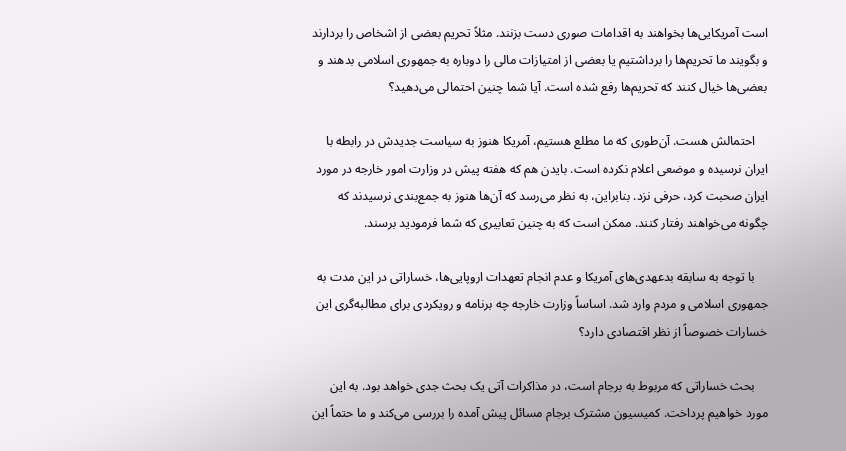است آمریکایی‌ها بخواهند به اقدامات صوری دست بزنند. مثلاً تحریم بعضی از اشخاص را بردارند و بگویند ما تحریم‌ها را برداشتیم یا بعضی از امتیازات مالی را دوباره به جمهوری اسلامی بدهند و بعضی‌ها خیال کنند که تحریم‌ها رفع شده است. آیا شما چنین احتمالی می‌دهید؟

    احتمالش هست. آن‌طوری که ما مطلع هستیم، آمریکا هنوز به سیاست جدیدش در رابطه با ایران نرسیده و موضعی اعلام نکرده است. بایدن هم که هفته پیش در وزارت امور خارجه در مورد ایران صحبت کرد، حرفی نزد. بنابراین، به نظر می‌رسد که آن‌ها هنوز به جمع‌بندی نرسیدند که چگونه می‌خواهند رفتار کنند. ممکن است که به چنین تعابیری که شما فرمودید برسند.

    با توجه به سابقه بدعهدی‌های آمریکا و عدم انجام تعهدات اروپایی‌ها، خساراتی در این مدت به جمهوری اسلامی و مردم وارد شد. اساساً وزارت خارجه چه برنامه و رویکردی برای مطالبه‌گری این خسارات خصوصاً از نظر اقتصادی دارد؟

    بحث خساراتی که مربوط به برجام است، در مذاکرات آتی یک بحث جدی خواهد بود. به این مورد خواهیم پرداخت. کمیسیون مشترک برجام مسائل پیش آمده را بررسی می‌کند و ما حتماً این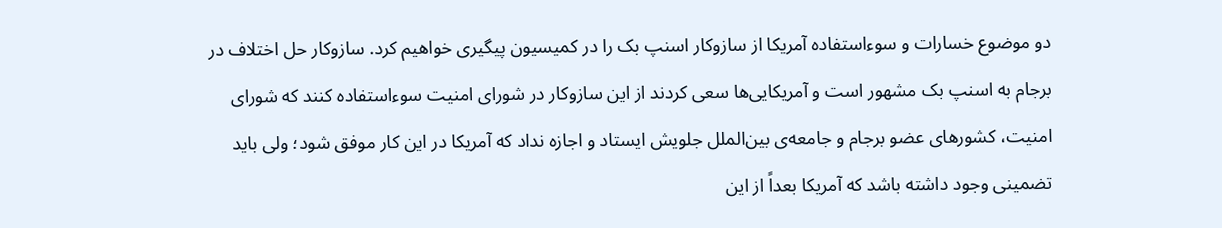دو موضوع خسارات و سوءاستفاده آمریکا از سازوکار اسنپ بک را در کمیسیون پیگیری خواهیم کرد. سازوکار حل اختلاف در برجام به اسنپ بک مشهور است و آمریکایی‌ها سعی کردند از این سازوکار در شورای امنیت سوءاستفاده کنند که شورای امنیت، کشورهای عضو برجام و جامعه‌ی بین‌الملل جلویش ایستاد و اجازه نداد که آمریکا در این کار موفق شود؛ ولی باید تضمینی وجود داشته باشد که آمریکا بعداً از این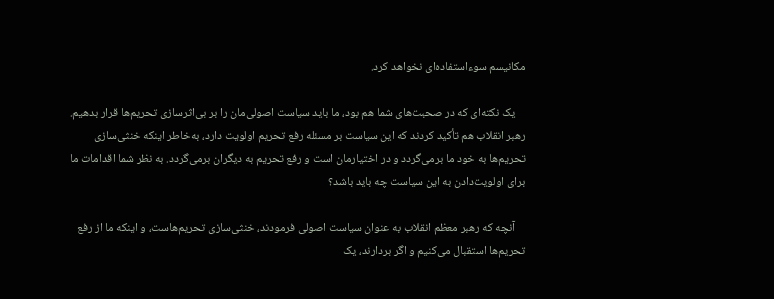مکانیسم سوءاستفاده‌ای نخواهد کرد.

    یک نکته‌ای که در صحبت‌های شما هم بود، ما باید سیاست اصولی‌مان را بر بی‌اثرسازی تحریم‌ها قرار بدهیم. رهبر انقلاب هم تأکید کردند که این سیاست بر مسئله رفع تحریم اولویت دارد، به‌خاطر اینکه خنثی‌سازی تحریم‌ها به خود ما برمی‌گردد و در اختیارمان است و رفع تحریم به دیگران برمی‌گردد. به نظر شما اقدامات ما برای اولویت‌دادن به این سیاست چه باید باشد؟

    آنچه که رهبر معظم انقلاب به عنوان سیاست اصولی فرمودند، خنثی‌سازی تحریم‌هاست، و اینکه ما از رفع تحریم‌ها استقبال می‌کنیم و اگر بردارند، یک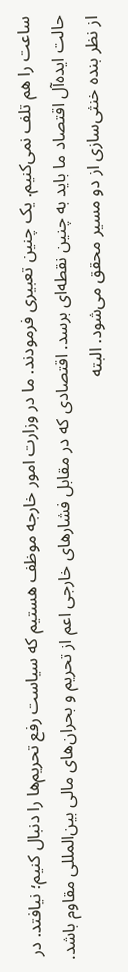ساعت را هم تلف نمی‌کنیم. یک چنین تعبیری فرمودند. ما در وزارت امور خارجه موظف هستیم که سیاست رفع تحریم‌ها را دنبال کنیم؛ نیافتد. در حالت ایده‌آل اقتصاد ما باید به چنین نقطه‌ای برسد. اقتصادی که در مقابل فشارهای خارجی اعم از تحریم و بحران‌های مالی بین‌المللی مقاوم باشد. از نظر بنده خنثی‌سازی از دو مسیر محقق می‌شود. البته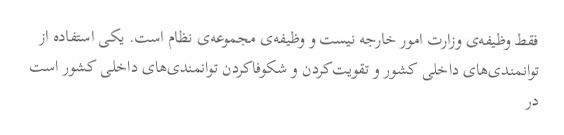فقط وظیفه‌ی وزارت امور خارجه نیست و وظیفه‌ی مجموعه‌ی نظام است. یکی استفاده از توانمندی‌های داخلی کشور و تقویت‌کردن و شکوفاکردن توانمندی‌های داخلی کشور است در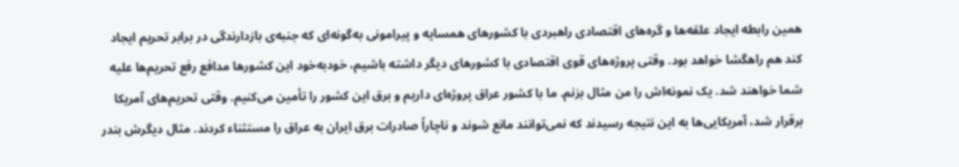همین رابطه ایجاد علقه‌ها و گره‌های اقتصادی راهبردی با کشورهای همسایه و پیرامونی به‌گونه‌ای که جنبه‌ی بازدارندگی در برابر تحریم ایجاد کند هم راهگشا خواهد بود. وقتی پروژه‌های قوی اقتصادی با کشورهای دیگر داشته باشیم، خودبه‌خود این کشورها مدافع رفع تحریم‌ها علیه شما خواهند شد. یک نمونه‌اش را من مثال بزنم. ما با کشور عراق پروژه‌ای داریم و برق این کشور را تأمین می‌کنیم. وقتی تحریم‌های آمریکا برقرار شد، آمریکایی‌ها به این نتیجه رسیدند که نمی‌توانند مانع شوند و ناچاراً صادرات برق ایران به عراق را مستثناء کردند. مثال دیگرش بندر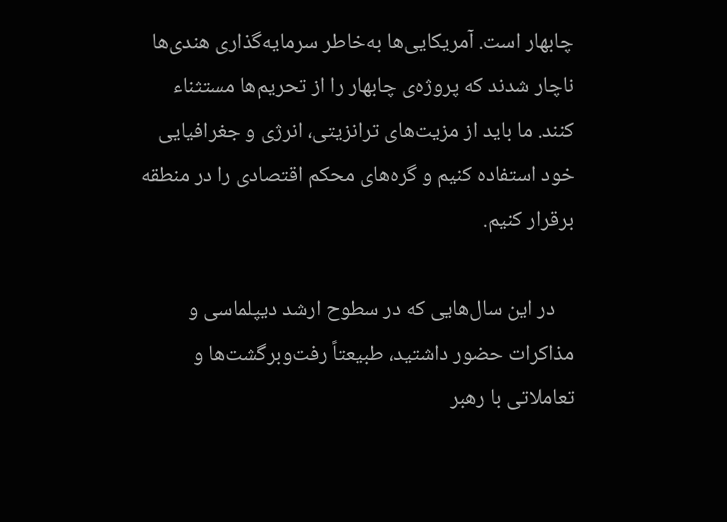چابهار است. آمریکایی‌ها به‌خاطر سرمایه‌گذاری هندی‌ها ناچار شدند که پروژه‌ی چابهار را از تحریم‌ها مستثناء کنند. ما باید از مزیت‌های ترانزیتی، انرژی و جغرافیایی خود استفاده کنیم و گره‌های محکم اقتصادی را در منطقه برقرار کنیم.

    در این سال‌هایی که در سطوح ارشد دیپلماسی و مذاکرات حضور داشتید، طبیعتاً رفت‌وبرگشت‌ها و تعاملاتی با رهبر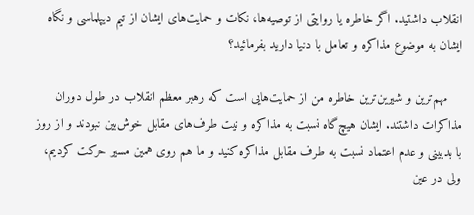انقلاب داشتید. اگر خاطره یا روایتی از توصیه‌ها، نکات و حمایت‌های ایشان از تیم دیپلماسی و نگاه ایشان به موضوع مذاکره و تعامل با دنیا دارید بفرمائید؟

    مهم‌ترین و شیرین‌ترین خاطره من از حمایت‌هایی است که رهبر معظم انقلاب در طول دوران مذاکرات داشتند. ایشان هیچ‌گاه نسبت به مذاکره و نیت طرف‌های مقابل خوش‌بین نبودند و از روز با بدبینی و عدم اعتماد نسبت به طرف مقابل مذاکره کنید و ما هم روی همین مسیر حرکت کردیم، ولی در عین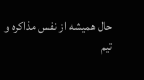حال همیشه از نفس مذاکره و تیم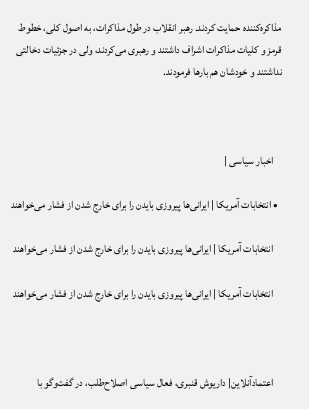مذاکره‌کننده حمایت کردند. رهبر انقلاب در طول مذاکرات، به اصول کلی، خطوط قرمز و کلیات مذاکرات اشراف داشتند و رهبری می‌کردند، ولی در جزئیات دخالتی نداشتند و خودشان هم بارها فرمودند.



    اخبار سیاسی |

  • انتخابات آمریکا | ایرانی‌ها پیروزی بایدن را برای خارج شدن از فشار می‌خواهند

    انتخابات آمریکا | ایرانی‌ها پیروزی بایدن را برای خارج شدن از فشار می‌خواهند

    انتخابات آمریکا | ایرانی‌ها پیروزی بایدن را برای خارج شدن از فشار می‌خواهند



    اعتمادآنلاین| داریوش قنبری، فعال سیاسی اصلاح‌طلب، در گفت‌وگو با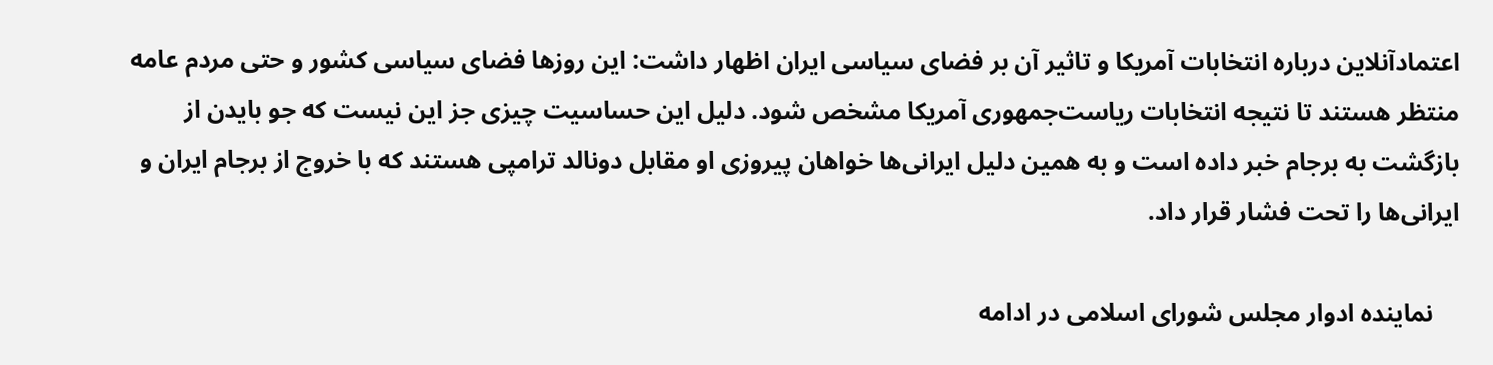اعتمادآنلاین در‌باره انتخابات آمریکا و تاثیر آن بر فضای سیاسی ایران اظهار داشت: این روزها فضای سیاسی کشور و حتی مردم عامه منتظر هستند تا نتیجه انتخابات ریاست‌جمهوری آمریکا مشخص شود. دلیل این حساسیت چیزی جز این نیست که جو بایدن از بازگشت به برجام خبر داده است و به همین دلیل ایرانی‌ها خواهان پیروزی او مقابل دونالد ترامپی هستند که با خروج از برجام ایران و ایرانی‌ها را تحت فشار قرار داد.

    نماینده ادوار مجلس شورای اسلامی در ادامه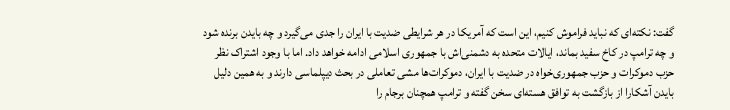گفت: نکته‌ای که نباید فراموش کنیم، این است که آمریکا در هر شرایطی ضدیت با ایران را جدی می‌گیرد و چه بایدن برنده شود و چه ترامپ در کاخ سفید بماند‌،‌ ایالات متحده به دشمنی‌اش با جمهوری اسلامی ادامه خواهد داد. اما با وجود اشتراک نظر حزب دموکرات‌ و حزب جمهوری‌خواه در ضدیت با ایران، دموکرات‌ها مشی تعاملی در بحث دیپلماسی دارند و به همین دلیل بایدن آشکارا از بازگشت به توافق هسته‌ای سخن گفته و ترامپ همچنان برجام را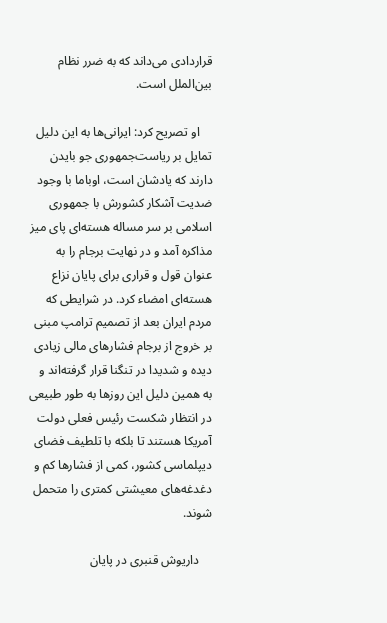قراردادی می‌داند که به ضرر نظام بین‌الملل است.

    او تصریح کرد: ایرانی‌ها به این دلیل تمایل بر ریاست‌جمهوری جو بایدن دارند که یادشان است، اوباما با وجود ضدیت آشکار کشورش با جمهوری اسلامی بر سر مساله هسته‌ای پای میز مذاکره آمد و در نهایت برجام را به عنوان قول و قراری برای پایان نزاع هسته‌ای امضاء کرد. در شرایطی که مردم ایران بعد از تصمیم ترامپ مبنی بر خروج از برجام فشارهای مالی زیادی دیده و شدیدا در تنگنا قرار گرفته‌اند و به همین دلیل این روزها به طور طبیعی در انتظار شکست رئیس فعلی دولت آمریکا هستند تا بلکه با تلطیف فضای دیپلماسی کشور، کمی از فشارها کم و دغدغه‌های معیشتی کمتری را متحمل شوند.

    داریوش قنبری در پایان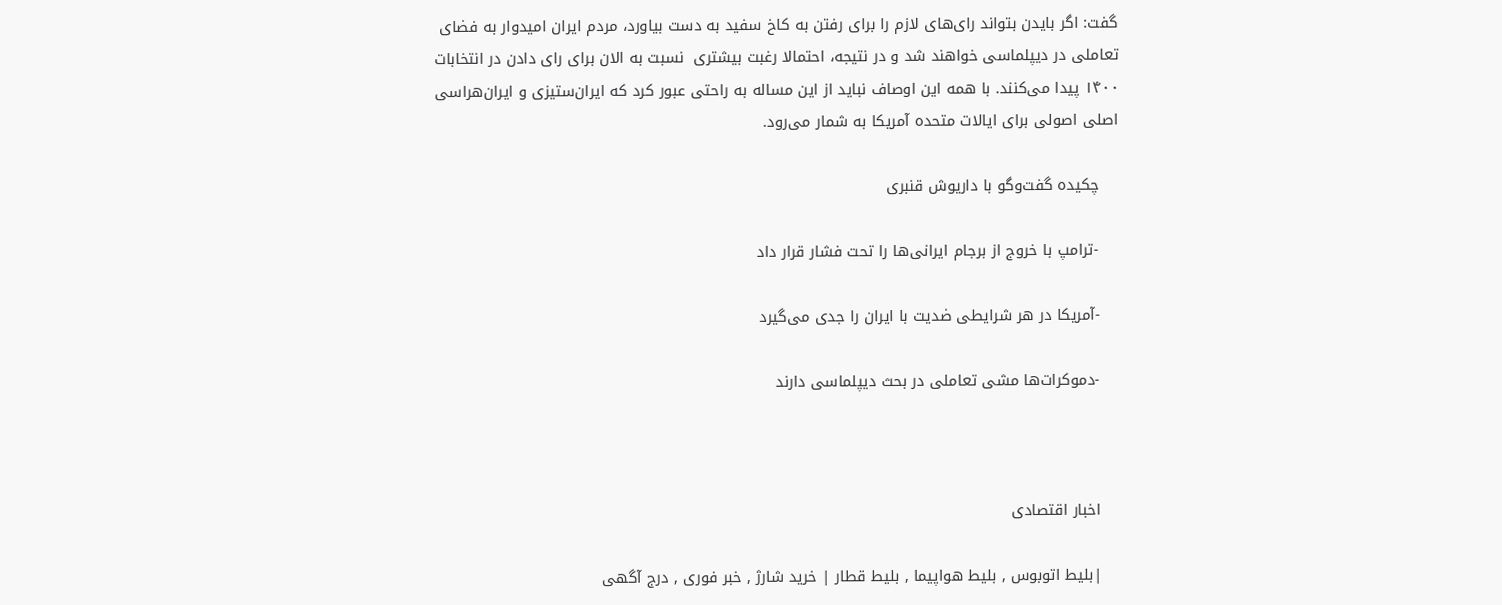گفت: اگر بایدن بتواند رای‌های لازم را برای رفتن به کاخ سفید به دست بیاورد، مردم ایران امیدوار به فضای تعاملی در دیپلماسی خواهند شد و در نتیجه، احتمالا رغبت بیشتری  نسبت به الان برای رای دادن در انتخابات ۱۴۰۰ پیدا می‌کنند. با همه این اوصاف نباید از این مساله به راحتی عبور کرد که ایران‌ستیزی و ایران‌هراسی اصلی اصولی برای ایالات متحده‌ آمریکا به شمار می‌رود.

    چکیده گفت‌وگو با داریوش قنبری

    -ترامپ با خروج از برجام ایرانی‌ها را تحت فشار قرار داد

    -آمریکا در هر شرایطی ضدیت با ایران را جدی می‌گیرد

    -دموکرات‌ها مشی تعاملی در بحث دیپلماسی دارند



    اخبار اقتصادی

    |بلیط اتوبوس , بلیط هواپیما , بلیط قطار | خرید شارژ , خبر فوری , درج آگهی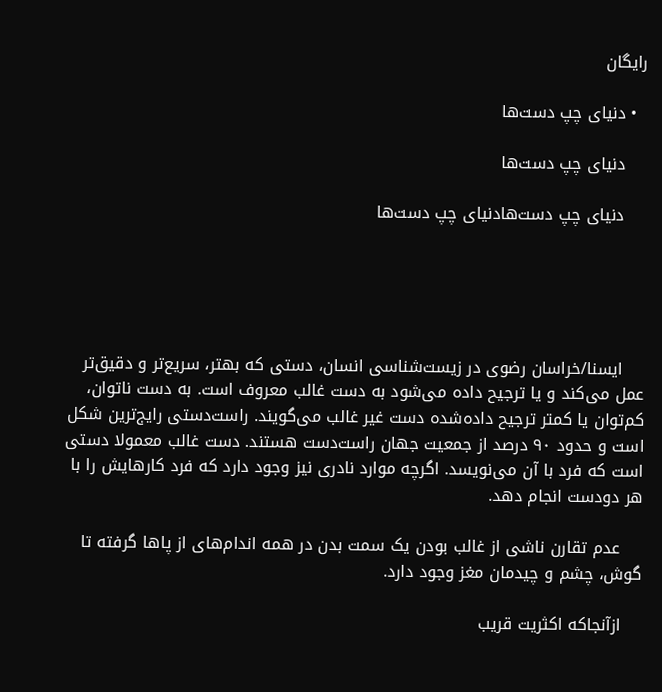رایگان

  • دنیای چپ دست‌ها

    دنیای چپ دست‌ها

    دنیای چپ دست‌هادنیای چپ دست‌ها





    ایسنا/خراسان رضوی در زیست‌شناسی انسان، دستی که بهتر، سریع‌تر و دقیق‌تر عمل می‌کند و یا ترجیح داده می‌شود به دست غالب معروف است. به دست ناتوان، کم‌توان یا کمتر ترجیح داده‌شده دست غیر غالب می‌گویند. راست‌دستی رایج‌ترین شکل است و حدود ۹۰ درصد از جمعیت جهان راست‌دست هستند. دست غالب معمولا دستی است که فرد با آن می‌نویسد. اگرچه موارد نادری نیز وجود دارد که فرد کارهایش را با هر دودست انجام دهد.

    عدم تقارن ناشی از غالب بودن یک سمت بدن در همه اندام‌های از پاها گرفته تا گوش، چشم و چیدمان مغز وجود دارد.

    ازآنجاکه اکثریت قریب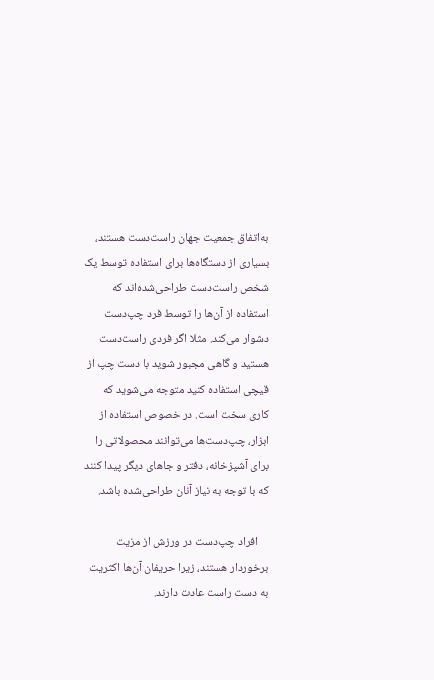به‌اتفاق جمعیت جهان راست‌دست هستند، بسیاری از دستگاه‌ها برای استفاده توسط یک شخص راست‌دست طراحی‌شده‌اند که استفاده از آن‌ها را توسط فرد چپ‌دست دشوار می‌کند. مثلا اگر فردی راست‌دست هستید و گاهی مجبور شوید با دست چپ از قیچی استفاده کنید متوجه می‌شوید که کاری سخت است. در خصوص استفاده از ابزار، چپ‌دست‌ها می‌توانند محصولاتی را برای آشپزخانه، دفتر و جاهای دیگر پیدا کنند که با توجه به نیاز آنان طراحی‌شده باشد.

    افراد چپ‌دست در ورزش از مزیت برخوردار هستند، زیرا حریفان آن‌ها اکثریت به دست راست عادت دارند.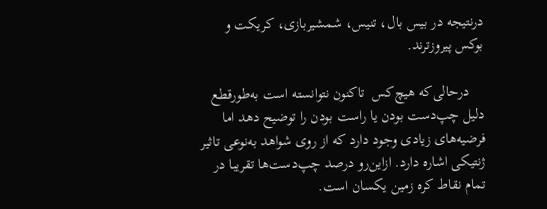درنتیجه در بیس بال، تنیس، شمشیربازی، کریکت و بوکس پیروزترند.

    درحالی‌که هیچ‌کس  تاکنون نتوانسته است به‌طورقطع دلیل چپ‌دست بودن یا راست بودن را توضیح دهد اما فرضیه‌های زیادی وجود دارد که از روی شواهد به‌نوعی تاثیر ژنتیکی اشاره دارد. ازاین‌رو درصد چپ‌دست‌ها تقریبا در تمام نقاط کره زمین یکسان است.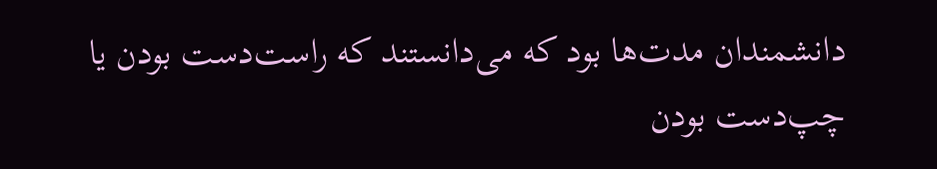دانشمندان مدت‌ها بود که می‌دانستند که راست‌دست بودن یا چپ‌دست بودن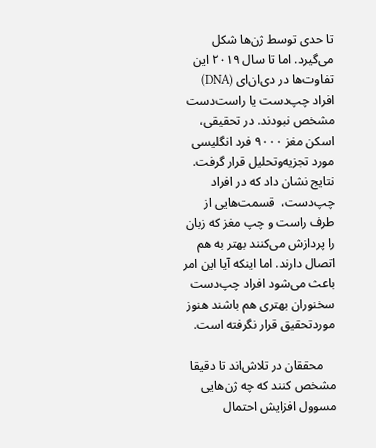تا حدی توسط ژن‌ها شکل می‌گیرد. اما تا سال ۲۰۱۹ این تفاوت‌ها در دی‌ان‌ای (DNA)  افراد چپ‌دست یا راست‌دست مشخص نبودند. در تحقیقی، اسکن مغز ۹۰۰۰ فرد انگلیسی مورد تجزیه‌وتحلیل قرار گرفت. نتایج نشان داد که در افراد چپ‌دست،  قسمت‌هایی از طرف راست و چپ مغز که زبان را پردازش می‌کنند بهتر به هم اتصال دارند. اما اینکه آیا این امر باعث می‌شود افراد چپ‌دست سخنوران بهتری هم باشند هنوز موردتحقیق قرار نگرفته است.

    محققان در تلاش‌اند تا دقیقا مشخص کنند که چه ژن‌هایی مسوول افزایش احتمال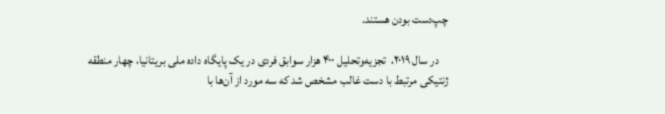چپ‌دست بودن هستند.

    در سال ۲۰۱۹،  تجزیه‌وتحلیل ۴۰۰ هزار سوابق فردی در یک پایگاه داده ملی بریتانیا، چهار منطقه ژنتیکی مرتبط با دست غالب مشخص شد که سه مورد از آن‌ها با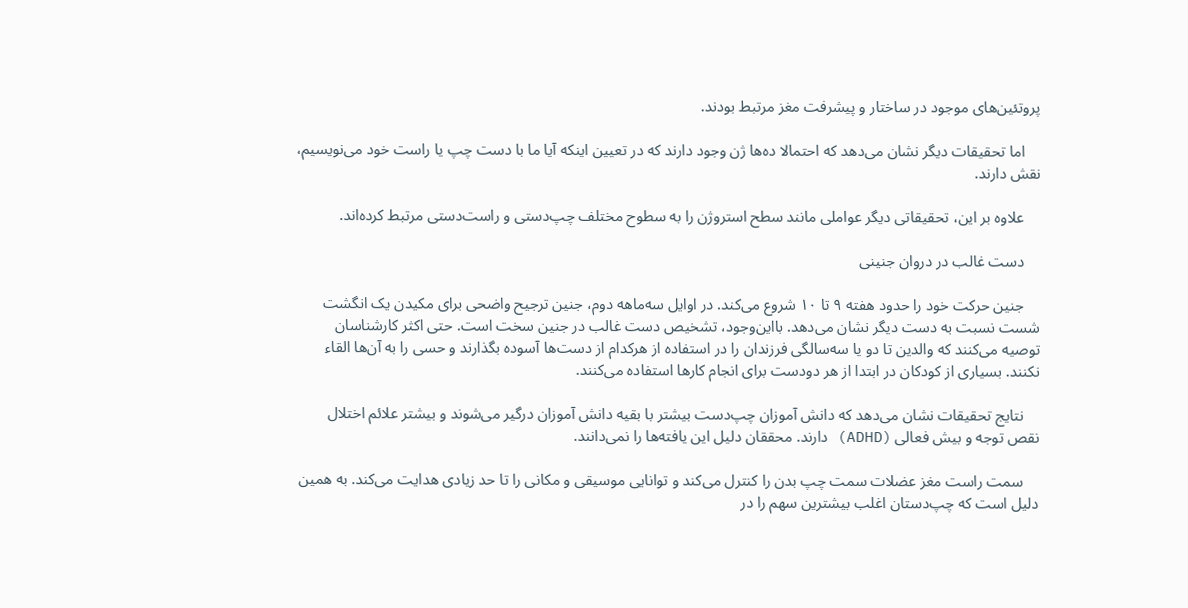پروتئین‌های موجود در ساختار و پیشرفت مغز مرتبط بودند.

    اما تحقیقات دیگر نشان می‌دهد که احتمالا ده‌ها ژن وجود دارند که در تعیین اینکه آیا ما با دست چپ یا راست خود می‌نویسیم، نقش دارند.

    علاوه بر این، تحقیقاتی دیگر عواملی مانند سطح استروژن را به سطوح مختلف چپ‌دستی و راست‌دستی مرتبط کرده‌اند.

    دست غالب در دروان جنینی

    جنین حرکت خود را حدود هفته ۹ تا ۱۰ شروع می‌کند. در اوایل سه‌ماهه دوم، جنین ترجیح واضحی برای مکیدن یک انگشت شست نسبت به دست دیگر نشان می‌دهد. بااین‌وجود، تشخیص دست غالب در جنین سخت است. حتی اکثر کارشناسان توصیه می‌کنند که والدین تا دو یا سه‌سالگی فرزندان را در استفاده از هرکدام از دست‌ها آسوده بگذارند و حسی را به آن‌ها القاء نکنند. بسیاری از کودکان در ابتدا از هر دودست برای انجام کارها استفاده می‌کنند.

    نتایج تحقیقات نشان می‌دهد که دانش آموزان چپ‌دست بیشتر با بقیه دانش آموزان درگیر می‌شوند و بیشتر علائم اختلال نقص توجه و بیش فعالی (ADHD) دارند. محققان دلیل این یافته‌ها را نمی‌دانند.

    سمت راست مغز عضلات سمت چپ بدن را کنترل می‌کند و توانایی موسیقی و مکانی را تا حد زیادی هدایت می‌کند. به همین دلیل است که چپ‌دستان اغلب بیشترین سهم را در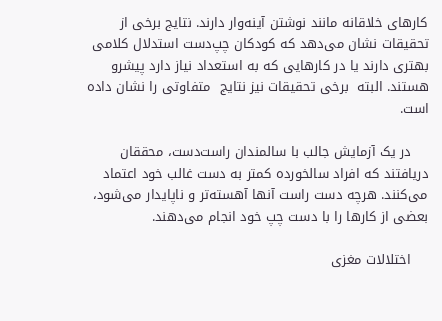کارهای خلاقانه مانند نوشتن آینه‌وار دارند. نتایج برخی از تحقیقات نشان می‌دهد که کودکان چپ‌دست استدلال کلامی بهتری دارند یا در کارهایی که به استعداد نیاز دارد پیشرو هستند. البته  برخی تحقیقات نیز نتایج  متفاوتی را نشان داده است.

    در یک آزمایش جالب با سالمندان راست‌دست، محققان دریافتند که افراد سالخورده کمتر به دست غالب خود اعتماد می‌کنند. هرچه دست راست آنها آهسته‌تر و ناپایدار می‌شود، بعضی از کارها را با دست چپ خود انجام می‌دهند.

    اختلالات مغزی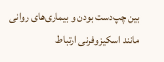بین چپ‌دست بودن و بیماری‌های روانی مانند اسکیزوفرنی ارتباط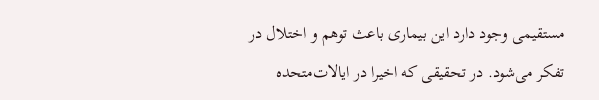مستقیمی وجود دارد این بیماری باعث توهم و اختلال در تفکر می‌شود. در تحقیقی که اخیرا در ایالات‌متحده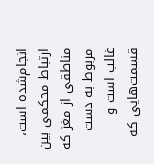انجام‌شده است، ارتباط محکمی بین مناطقی از مغز که مربوط به دست غالب است و قسمت‌هایی که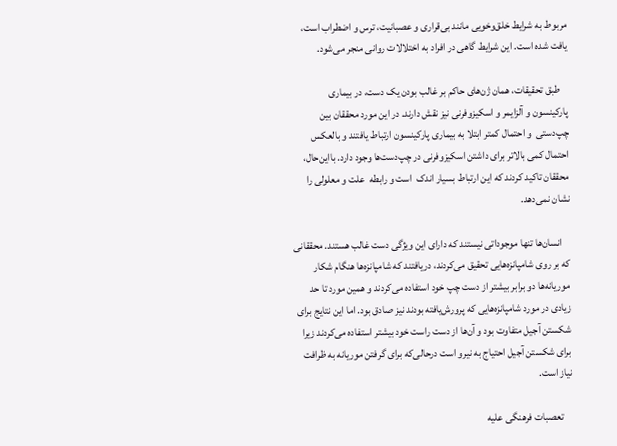مربوط به شرایط خلق‌وخویی مانند بی‌قراری و عصبانیت، ترس و اضطراب است، یافت شده است. این شرایط گاهی در افراد به اختلالات روانی منجر می‌شود.

    طبق تحقیقات، همان ژن‌های حاکم بر غالب بودن یک دست، در بیماری پارکینسون و آلزایمر و اسکیزوفرنی نیز نقش دارند. در این مورد محققان بین چپ‌دستی  و احتمال کمتر ابتلا به بیماری پارکینسون ارتباط یافتند و بالعکس احتمال کمی بالاتر برای داشتن اسکیزوفرنی در چپ‌دست‌ها وجود دارد. بااین‌حال، محققان تاکید کردند که این ارتباط بسیار اندک  است و رابطه  علت و معلولی را نشان نمی‌دهد.

    انسان‌ها تنها موجوداتی نیستند که دارای این ویژگی دست غالب هستند. محققانی که بر روی شامپانزه‌هایی تحقیق می‌کردند، دریافتند که شامپانزه‌ها هنگام شکار موریانه‌ها دو برابر بیشتر از دست چپ خود استفاده می‌کردند و همین مورد تا حد زیادی در مورد شامپانزه‌هایی که پرورش‌یافته بودند نیز صادق بود. اما این نتایج برای شکستن آجیل متفاوت بود و آن‌ها از دست راست خود بیشتر استفاده می‌کردند زیرا برای شکستن آجیل احتیاج به نیرو است درحالی‌که برای گرفتن موریانه به ظرافت نیاز است.

    تعصبات فرهنگی علیه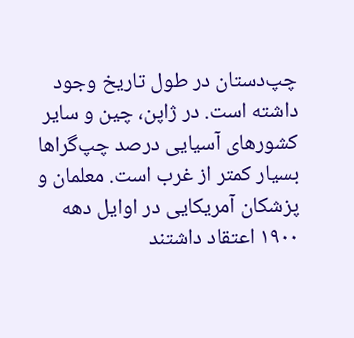چپ‌دستان در طول تاریخ وجود داشته است. در ژاپن، چین و سایر کشورهای آسیایی درصد چپ‌گراها بسیار کمتر از غرب است. معلمان و پزشکان آمریکایی در اوایل دهه ۱۹۰۰ اعتقاد داشتند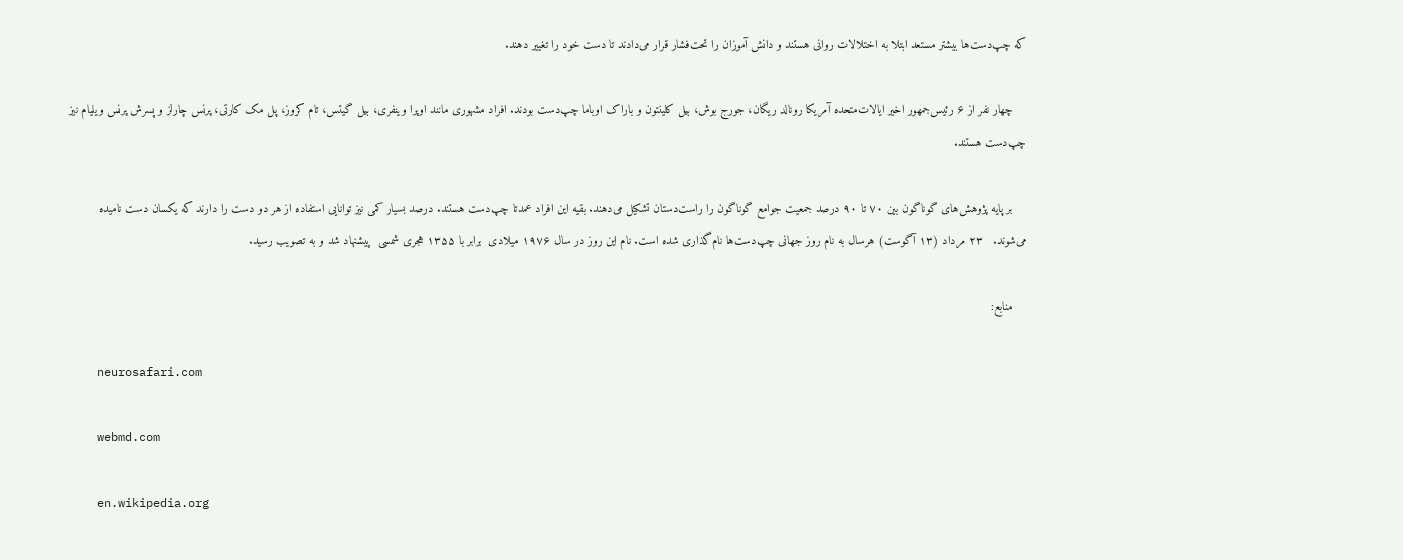که چپ‌دست‌ها بیشتر مستعد ابتلا به اختلالات روانی هستند و دانش آموزان را تحت‌فشار قرار می‌دادند تا دست خود را تغییر دهند.

    چهار نفر از ۶ رئیس‌جمهور اخیر ایالات‌متحده آمریکا رونالد ریگان، جورج بوش، بیل کلینتون و باراک اوباما چپ‌دست بودند. افراد مشهوری مانند اوپرا وینفری، بیل گیتس، تام کروز، پل مک کارتی، پرنس چارلز و پسرش پرنس ویلیام نیز چپ‌دست هستند.

    بر پایه پژوهش‌های گوناگون بین ۷۰ تا ۹۰ درصد جمعیت جوامع گوناگون را راست‌دستان تشکیل می‌دهند. بقیه این افراد عمدتا چپ‌دست هستند. درصد بسیار کمی نیز توانایی استفاده از هر دو دست را دارند که یکسان دست نامیده می‌شوند.   ۲۳ مرداد (۱۳ آگوست) هرسال به نام روز جهانی چپ‌دست‌ها نام‌گذاری شده است. نام این روز در سال ۱۹۷۶ میلادی  برابر با ۱۳۵۵ هجری شمسی  پیشنهاد شد و به تصویب رسید.

    منابع:

    neurosafari.com

    webmd.com

    en.wikipedia.org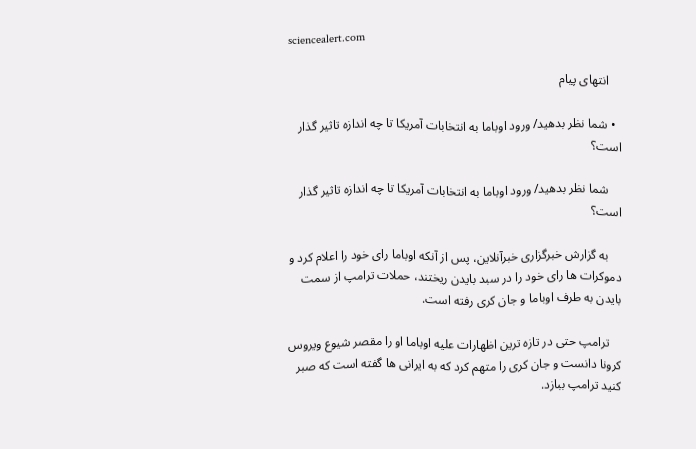sciencealert.com

    انتهای پیام

  • شما نظر بدهید/ ورود اوباما به انتخابات آمریکا تا چه اندازه تاثیر گذار است؟

    شما نظر بدهید/ ورود اوباما به انتخابات آمریکا تا چه اندازه تاثیر گذار است؟

    به گزارش خبرگزاری خبرآنلاین، پس از آنکه اوباما رای خود را اعلام کرد و دموکرات ها رای خود را در سبد بایدن ریختند، حملات ترامپ از سمت  بایدن به طرف اوباما و جان کری رفته است.

    ترامپ حتی در تازه ترین اظهارات علیه اوباما او را مقصر شیوع ویروس کرونا دانست و جان کری را متهم کرد که به ایرانی ها گفته است که صبر کنید ترامپ ببازد.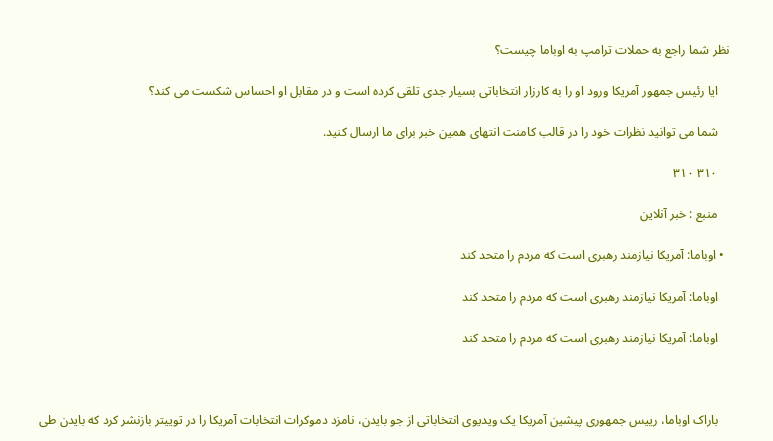نظر شما راجع به حملات ترامپ به اوباما چیست؟

    ایا رئیس جمهور آمریکا ورود او را به کارزار انتخاباتی بسیار جدی تلقی کرده است و در مقابل او احساس شکست می کند؟

    شما می توانید نظرات خود را در قالب کامنت انتهای همین خبر برای ما ارسال کنید.

    ۳۱۰ ۳۱۰

    منبع : خبر آنلاین

  • اوباما: آمریکا نیازمند رهبری است که مردم را متحد کند

    اوباما: آمریکا نیازمند رهبری است که مردم را متحد کند

    اوباما: آمریکا نیازمند رهبری است که مردم را متحد کند



    باراک اوباما، رییس جمهوری پیشین آمریکا یک ویدیوی انتخاباتی از جو بایدن، نامزد دموکرات انتخابات آمریکا را در توییتر بازنشر کرد که بایدن طی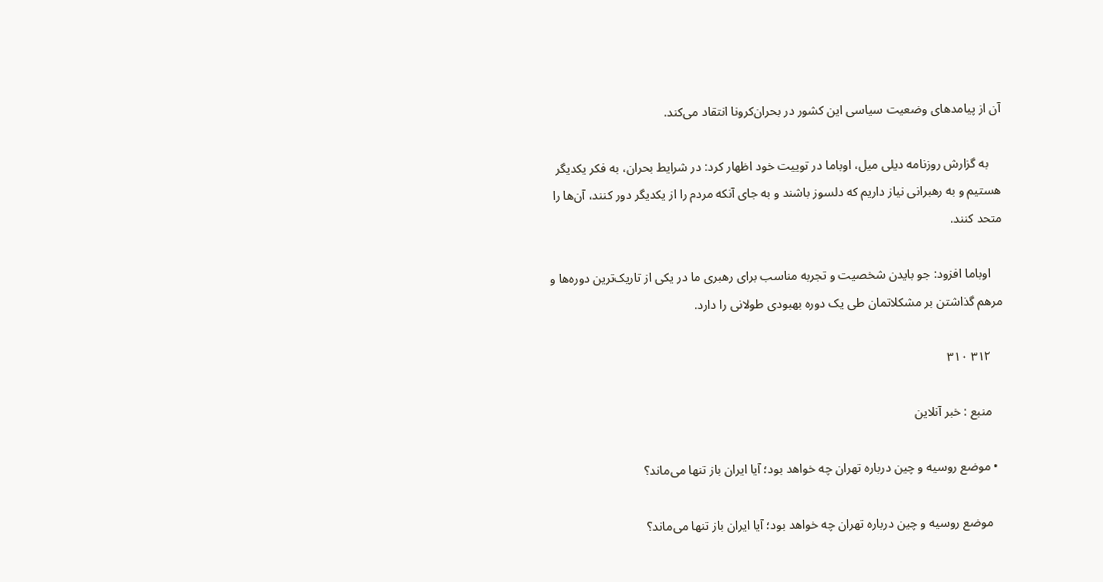آن از پیامدهای وضعیت سیاسی این کشور در بحران‌کرونا انتقاد می‌کند.

    به گزارش روزنامه دیلی میل، اوباما در توییت خود اظهار کرد: در شرایط بحران، به فکر یکدیگر هستیم و به رهبرانی نیاز داریم که دلسوز باشند و به جای آنکه مردم را از یکدیگر دور کنند، آن‌ها را متحد کنند.

    اوباما افزود: جو بایدن شخصیت و تجربه مناسب برای رهبری ما در یکی از تاریک‌ترین دوره‌ها و مرهم گذاشتن بر مشکلاتمان طی یک دوره بهبودی طولانی را دارد.

    ۳۱۲ ۳۱۰

    منبع : خبر آنلاین

  • موضع روسیه و چین درباره تهران چه خواهد بود؛ آیا ایران باز تنها می‌ماند؟

    موضع روسیه و چین درباره تهران چه خواهد بود؛ آیا ایران باز تنها می‌ماند؟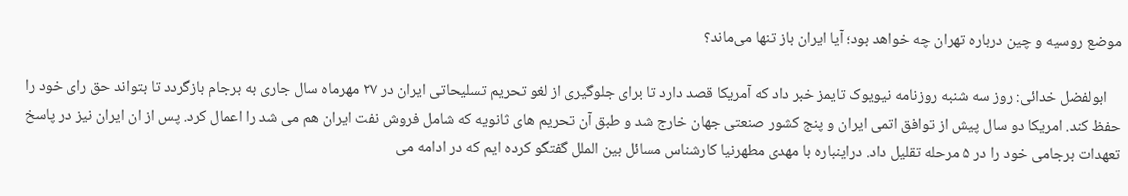موضع روسیه و چین درباره تهران چه خواهد بود؛ آیا ایران باز تنها می‌ماند؟

    ابولفضل خدائی: روز سه شنبه روزنامه نیویوک تایمز خبر داد که آمریکا قصد دارد تا برای جلوگیری از لغو تحریم تسلیحاتی ایران در ۲۷ مهرماه سال جاری به برجام بازگردد تا بتواند حق رای خود را حفظ کند. امریکا دو سال پیش از توافق اتمی ایران و پنج کشور صنعتی جهان خارج شد و طبق آن تحریم های ثانویه که شامل فروش نفت ایران هم می شد را اعمال کرد. پس از ان ایران نیز در پاسخ تعهدات برجامی خود را در ۵ مرحله تقلیل داد. دراینباره با مهدی مطهرنیا کارشناس مسائل بین الملل گفتگو کرده ایم که در ادامه می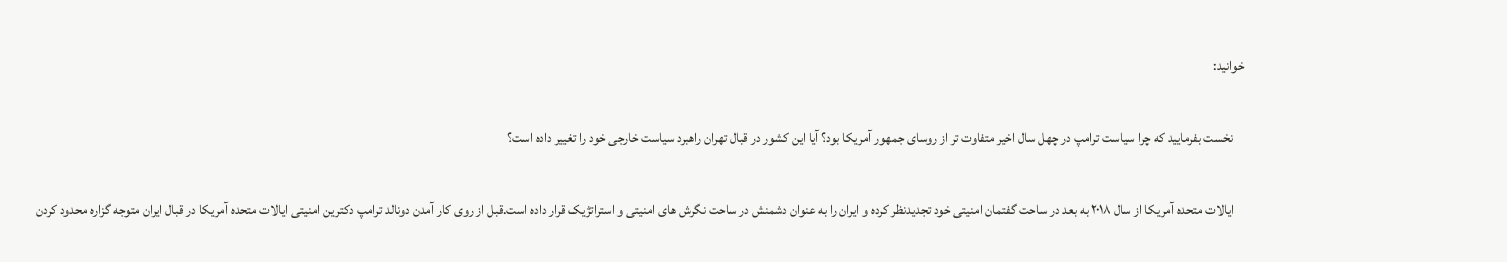خوانید:

    نخست بفرمایید که چرا سیاست ترامپ در چهل سال اخیر متفاوت تر از روسای جمهور آمریکا بود؟ آیا این کشور در قبال تهران راهبرد سیاست خارجی خود را تغییر داده است؟

    ایالات متحده آمریکا از سال ۲۰۱۸ به بعد در ساحت گفتمان امنیتی خود تجدیدنظر کرده و ایران را به عنوان دشمنش در ساحت نگرش های امنیتی و استراتژیک قرار داده است.قبل از روی کار آمدن دونالد ترامپ دکترین امنیتی ایالات متحده آمریکا در قبال ایران متوجه گزاره محدود کردن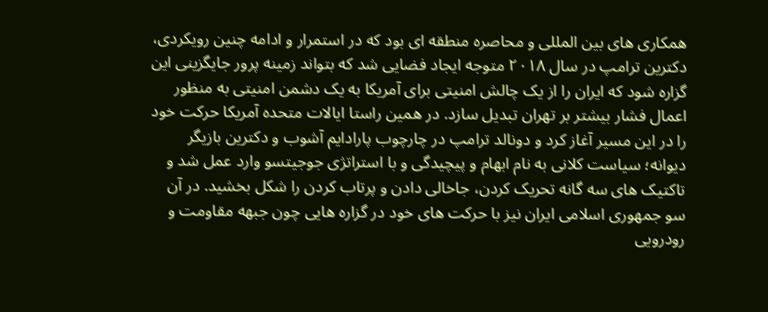همکاری های بین المللی و محاصره منطقه ای بود که در استمرار و ادامه چنین رویکردی، دکترین ترامپ در سال ۲۰۱۸ متوجه ایجاد فضایی شد که بتواند زمینه پرور جایگزینی این گزاره شود که ایران را از یک چالش امنیتی برای آمریکا به یک دشمن امنیتی به منظور اعمال فشار بیشتر بر تهران تبدیل سازد. در همین راستا ایالات متحده آمریکا حرکت خود را در این مسیر آغاز کرد و دونالد ترامپ در چارچوب پارادایم آشوب و دکترین بازیگر دیوانه؛ سیاست کلانی به نام ابهام و پیچیدگی و با استراتژی جوجیتسو وارد عمل شد و تاکتیک های سه گانه تحریک کردن، جاخالی دادن و پرتاب کردن را شکل بخشید. در آن سو جمهوری اسلامی ایران نیز با حرکت های خود در گزاره هایی چون جبهه مقاومت و رودرویی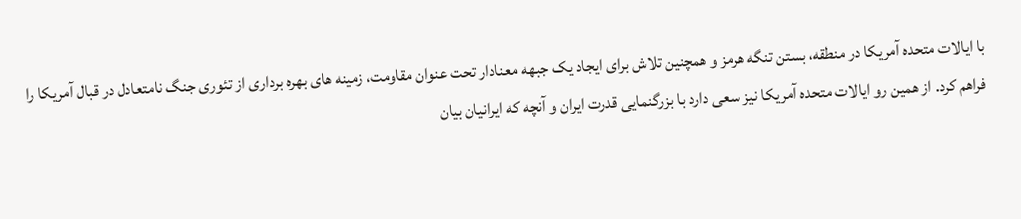با ایالات متحده آمریکا در منطقه، بستن تنگه هرمز و همچنین تلاش برای ایجاد یک جبهه معنادار تحت عنوان مقاومت، زمینه های بهره برداری از تئوری جنگ نامتعادل در قبال آمریکا را فراهم کرد. از همین رو ایالات متحده آمریکا نیز سعی دارد با بزرگنمایی قدرت ایران و آنچه که ایرانیان بیان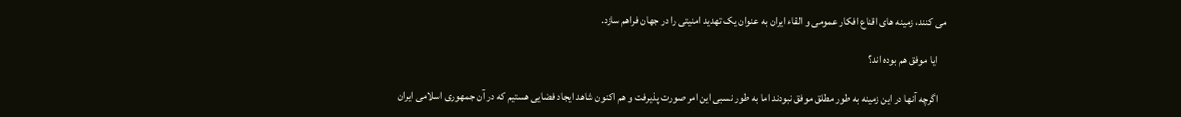می کنند، زمینه های اقناع افکار عمومی و القاء ایران به عنوان یک تهدید امنیتی را در جهان فراهم سازد.

    ایا موفق هم بوده اند؟

    اگرچه آنها در این زمینه به طور مطلق موفق نبودند اما به طور نسبی این امر صورت پذیرفت و هم اکنون شاهد ایجاد فضایی هستیم که در آن جمهوری اسلامی ایران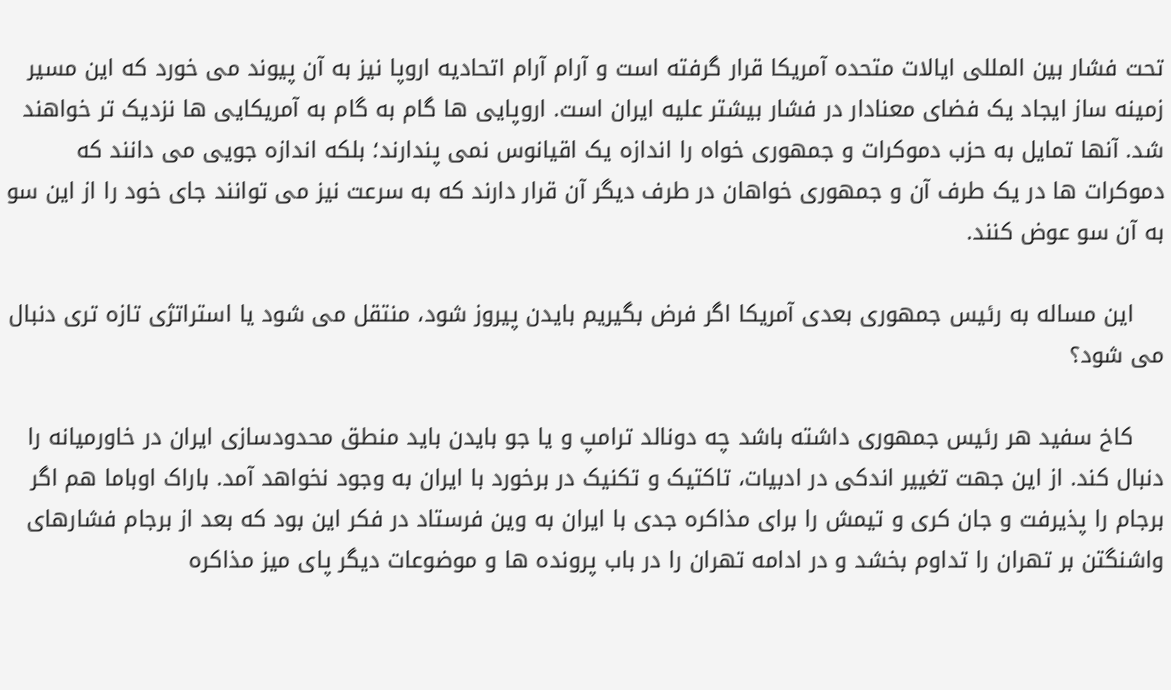تحت فشار بین المللی ایالات متحده آمریکا قرار گرفته است و آرام آرام اتحادیه اروپا نیز به آن پیوند می خورد که این مسیر زمینه ساز ایجاد یک فضای معنادار در فشار بیشتر علیه ایران است. اروپایی ها گام به گام به آمریکایی ها نزدیک تر خواهند شد. آنها تمایل به حزب دموکرات و جمهوری خواه را اندازه یک اقیانوس نمی پندارند؛ بلکه اندازه جویی می دانند که دموکرات ها در یک طرف آن و جمهوری خواهان در طرف دیگر آن قرار دارند که به سرعت نیز می توانند جای خود را از این سو به آن سو عوض کنند.

    این مساله به رئیس جمهوری بعدی آمریکا اگر فرض بگیریم بایدن پیروز شود، منتقل می شود یا استراتژی تازه تری دنبال می شود؟

    کاخ سفید هر رئیس جمهوری داشته باشد چه دونالد ترامپ و یا جو بایدن باید منطق محدودسازی ایران در خاورمیانه را دنبال کند. از این جهت تغییر اندکی در ادبیات، تاکتیک و تکنیک در برخورد با ایران به وجود نخواهد آمد. باراک اوباما هم اگر برجام را پذیرفت و جان کری و تیمش را برای مذاکره جدی با ایران به وین فرستاد در فکر این بود که بعد از برجام فشارهای واشنگتن بر تهران را تداوم بخشد و در ادامه تهران را در باب پرونده ها و موضوعات دیگر پای میز مذاکره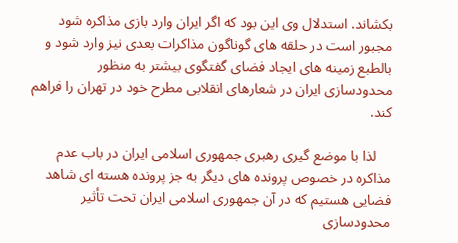بکشاند. استدلال وی این بود که اگر ایران وارد بازی مذاکره شود مجبور است در حلقه های گوناگون مذاکرات بعدی نیز وارد شود و بالطبع زمینه های ایجاد فضای گفتگوی بیشتر به منظور محدودسازی ایران در شعارهای انقلابی مطرح خود در تهران را فراهم کند.

    لذا با موضع گیری رهبری جمهوری اسلامی ایران در باب عدم مذاکره در خصوص پرونده های دیگر به جز پرونده هسته ای شاهد فضایی هستیم که در آن جمهوری اسلامی ایران تحت تأثیر محدودسازی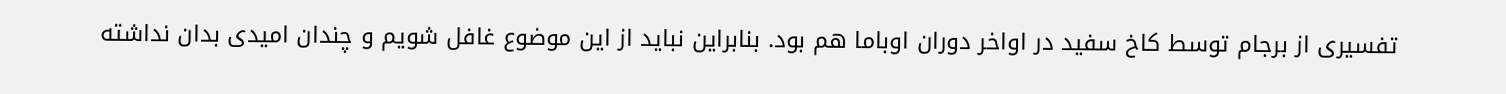تفسیری از برجام توسط کاخ سفید در اواخر دوران اوباما هم بود. بنابراین نباید از این موضوع غافل شویم و چندان امیدی بدان نداشته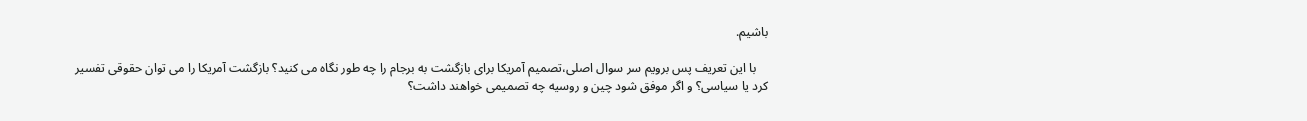باشیم.

    با این تعریف پس برویم سر سوال اصلی،تصمیم آمریکا برای بازگشت به برجام را چه طور نگاه می کنید؟ بازگشت آمریکا را می توان حقوقی تفسیر کرد یا سیاسی؟ و اگر موفق شود چین و روسیه چه تصمیمی خواهند داشت؟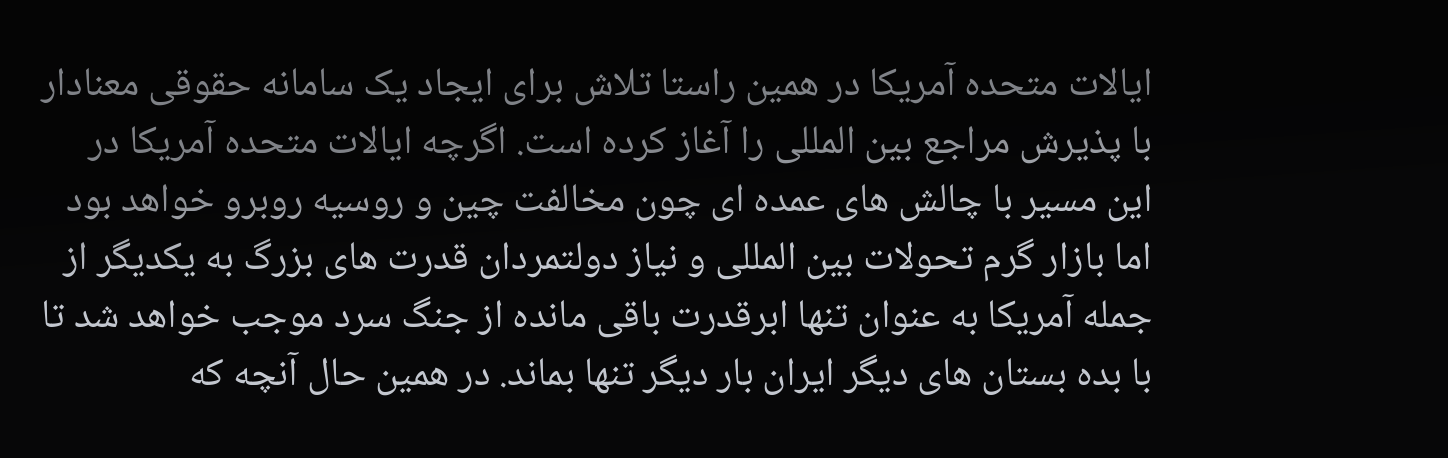ایالات متحده آمریکا در همین راستا تلاش برای ایجاد یک سامانه حقوقی معنادار با پذیرش مراجع بین المللی را آغاز کرده است. اگرچه ایالات متحده آمریکا در این مسیر با چالش های عمده ای چون مخالفت چین و روسیه روبرو خواهد بود اما بازار گرم تحولات بین المللی و نیاز دولتمردان قدرت های بزرگ به یکدیگر از جمله آمریکا به عنوان تنها ابرقدرت باقی مانده از جنگ سرد موجب خواهد شد تا با بده بستان های دیگر ایران بار دیگر تنها بماند. در همین حال آنچه که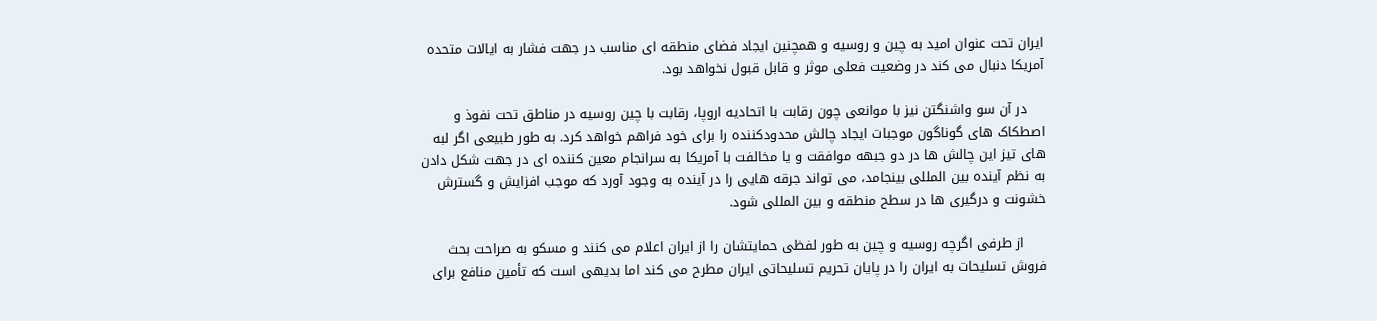ایران تحت عنوان امید به چین و روسیه و همچنین ایجاد فضای منطقه ای مناسب در جهت فشار به ایالات متحده آمریکا دنبال می کند در وضعیت فعلی موثر و قابل قبول نخواهد بود.

    در آن سو واشنگتن نیز با موانعی چون رقابت با اتحادیه اروپا، رقابت با چین روسیه در مناطق تحت نفوذ و اصطکاک های گوناگون موجبات ایجاد چالش محدودکننده را برای خود فراهم خواهد کرد. به طور طبیعی اگر لبه های تیز این چالش ها در دو جبهه موافقت و یا مخالفت با آمریکا به سرانجام معین کننده ای در جهت شکل دادن به نظم آینده بین المللی بینجامد، می تواند جرقه هایی را در آینده به وجود آورد که موجب افزایش و گسترش خشونت و درگیری ها در سطح منطقه و بین المللی شود.

     از طرفی اگرچه روسیه و چین به طور لفظی حمایتشان را از ایران اعلام می کنند و مسکو به صراحت بحث فروش تسلیحات به ایران را در پایان تحریم تسلیحاتی ایران مطرح می کند اما بدیهی است که تأمین منافع برای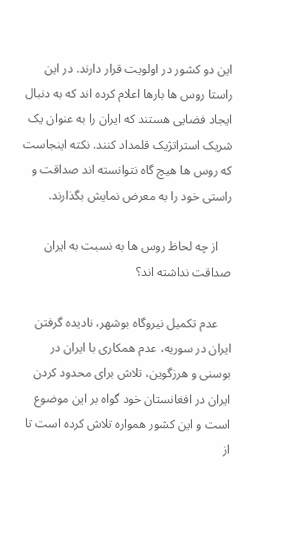این دو کشور در اولویت قرار دارند. در این راستا روس ها بارها اعلام کرده اند که به دنبال ایجاد فضایی هستند که ایران را به عنوان یک شریک استراتژیک قلمداد کنند. نکته اینجاست که روس ها هیچ گاه نتوانسته اند صداقت و راستی خود را به معرض نمایش بگذارند.

    از چه لحاظ روس ها به نسبت به ایران صداقت نداشته اند؟

    عدم تکمیل نیروگاه بوشهر، نادیده گرفتن ایران در سوریه، عدم همکاری با ایران در بوسنی و هرزگوین، تلاش برای محدود کردن ایران در افغانستان خود گواه بر این موضوع است و این کشور همواره تلاش کرده است تا از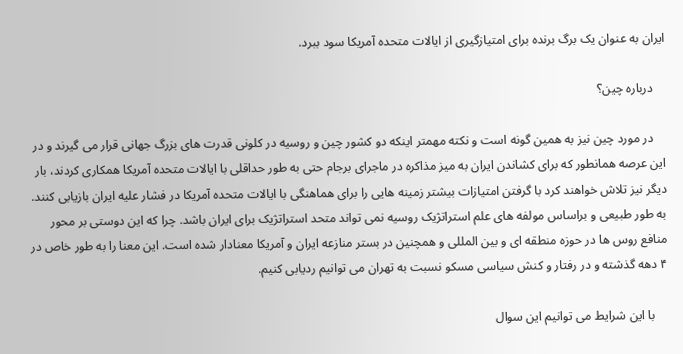ایران به عنوان یک برگ برنده برای امتیازگیری از ایالات متحده آمریکا سود ببرد.

    درباره چین؟

    در مورد چین نیز به همین گونه است و نکته مهمتر اینکه دو کشور چین و روسیه در کلونی قدرت های بزرگ جهانی قرار می گیرند و در این عرصه همانطور که برای کشاندن ایران به میز مذاکره در ماجرای برجام حتی به طور حداقلی با ایالات متحده آمریکا همکاری کردند، بار دیگر نیز تلاش خواهند کرد با گرفتن امتیازات بیشتر زمینه هایی را برای هماهنگی با ایالات متحده آمریکا در فشار علیه ایران بازیابی کنند. به طور طبیعی و براساس مولفه های علم استراتژیک روسیه نمی تواند متحد استراتژیک برای ایران باشد. چرا که این دوستی بر محور منافع روس ها در حوزه منطقه ای و بین المللی و همچنین در بستر منازعه ایران و آمریکا معنادار شده است. این معنا را به طور خاص در ۴ دهه گذشته و در رفتار و کنش سیاسی مسکو نسبت به تهران می توانیم ردیابی کنیم.

    با این شرایط می توانیم این سوال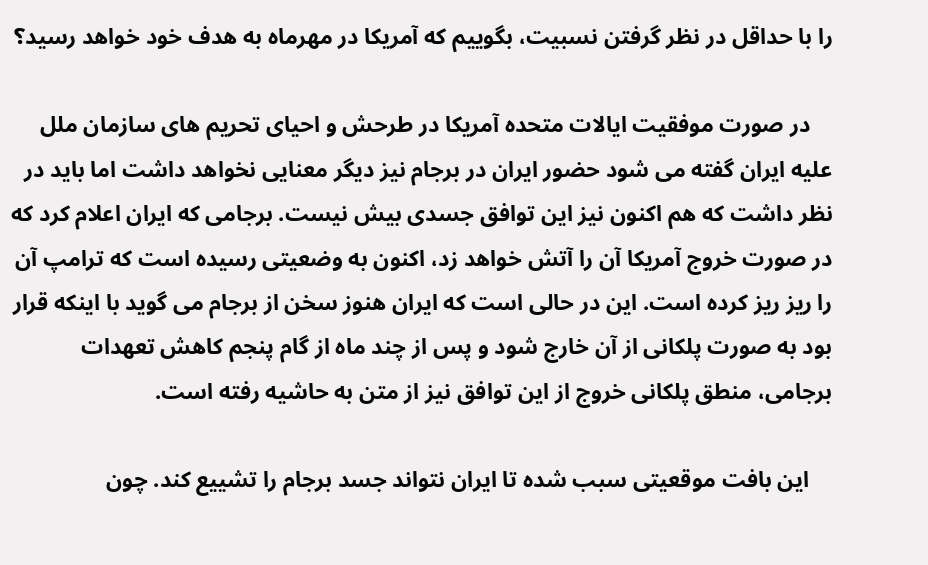را با حداقل در نظر گرفتن نسبیت، بگوییم که آمریکا در مهرماه به هدف خود خواهد رسید؟

    در صورت موفقیت ایالات متحده آمریکا در طرحش و احیای تحریم های سازمان ملل علیه ایران گفته می شود حضور ایران در برجام نیز دیگر معنایی نخواهد داشت اما باید در نظر داشت که هم اکنون نیز این توافق جسدی بیش نیست. برجامی که ایران اعلام کرد که در صورت خروج آمریکا آن را آتش خواهد زد، اکنون به وضعیتی رسیده است که ترامپ آن را ریز ریز کرده است. این در حالی است که ایران هنوز سخن از برجام می گوید با اینکه قرار بود به صورت پلکانی از آن خارج شود و پس از چند ماه از گام پنجم کاهش تعهدات برجامی، منطق پلکانی خروج از این توافق نیز از متن به حاشیه رفته است.

    این بافت موقعیتی سبب شده تا ایران نتواند جسد برجام را تشییع کند. چون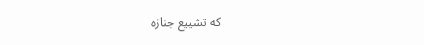که تشییع جنازه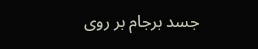جسد برجام بر روی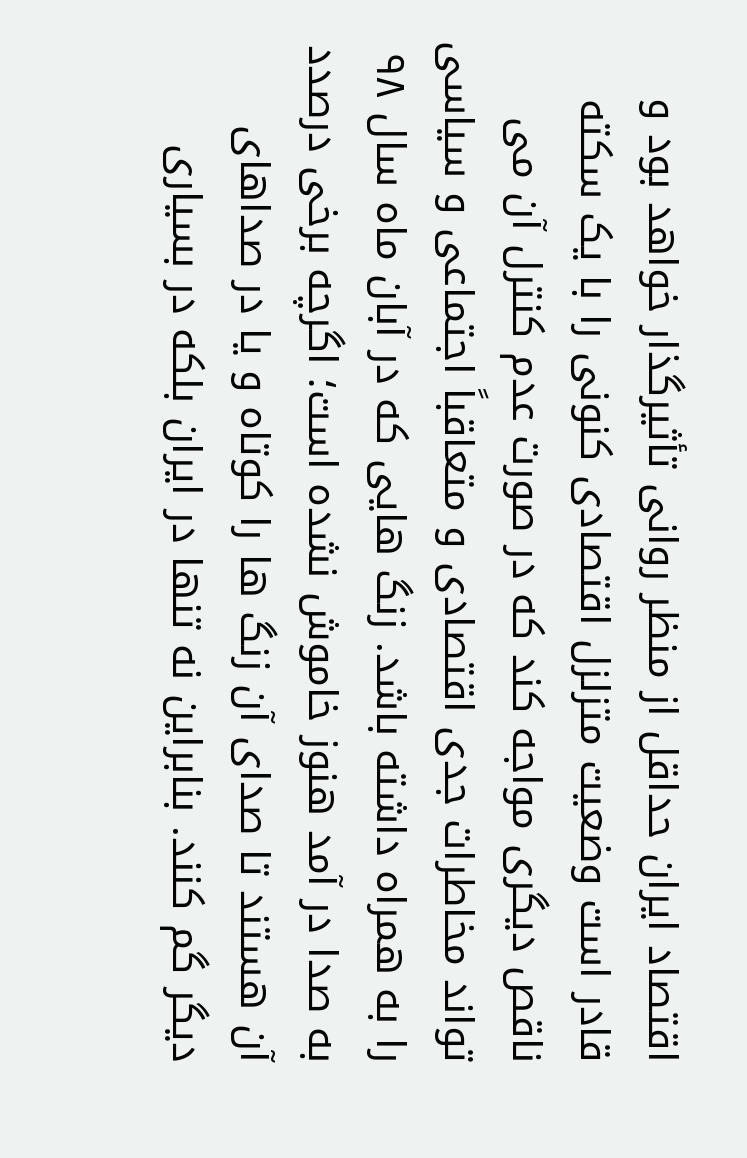اقتصاد ایران حداقل از منظر روانی تأثیرگذار خواهد بود و قادر است وضعیت متزلزل اقتصادی کنونی را با یک سکته ناقص دیگری مواجه کند که در صورت عدم کنترل آن می تواند مخاطرات جدی اقتصادی و متعاقباً اجتماعی و سیاسی را به همراه داشته باشد. زنگ هایی که در آبان ماه سال ۹۸ به صدا در آمد هنوز خاموش نشده است؛ اگرچه برخی درصدد آن هستند تا صدای آن زنگ ها را کوتاه و یا در صداهای دیگر گم کنند. بنابراین نه تنها در ایران بلکه در بسیاری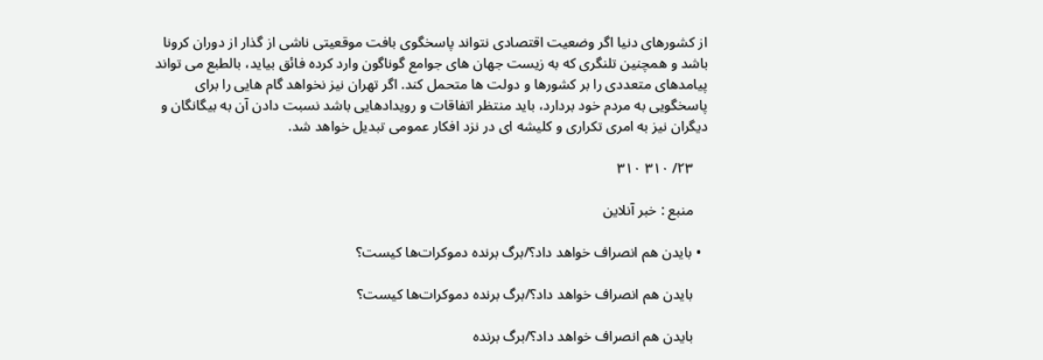از کشورهای دنیا اگر وضعیت اقتصادی نتواند پاسخگوی بافت موقعیتی ناشی از گذار از دوران کرونا باشد و همچنین تلنگری که به زیست جهان های جوامع گوناگون وارد کرده فائق بیاید، بالطبع می تواند پیامدهای متعددی را بر کشورها و دولت ها متحمل کند. اگر تهران نیز نخواهد گام هایی را برای پاسخگویی به مردم خود بردارد، باید منتظر اتفاقات و رویدادهایی باشد نسبت دادن آن به بیگانگان و دیگران نیز به امری تکراری و کلیشه ای در نزد افکار عمومی تبدیل خواهد شد.

    ۲۳/ ۳۱۰ ۳۱۰

    منبع : خبر آنلاین

  • بایدن هم انصراف خواهد داد؟/برگ برنده دموکرات‌ها کیست؟

    بایدن هم انصراف خواهد داد؟/برگ برنده دموکرات‌ها کیست؟

    بایدن هم انصراف خواهد داد؟/برگ برنده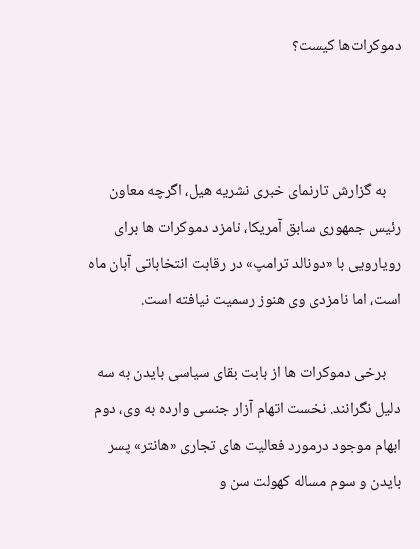دموکرات‌ها کیست؟



    به گزارش تارنمای خبری نشریه هیل، اگرچه معاون رئیس جمهوری سابق آمریکا، نامزد دموکرات ها برای رویارویی با «دونالد ترامپ» در رقابت انتخاباتی آبان ماه است، اما نامزدی وی هنوز رسمیت نیافته است.

    برخی دموکرات ها از بابت بقای سیاسی بایدن به سه دلیل نگرانند. نخست اتهام آزار جنسی وارده به وی، دوم ابهام موجود درمورد فعالیت های تجاری «هانتر» پسر بایدن و سوم مساله کهولت سن و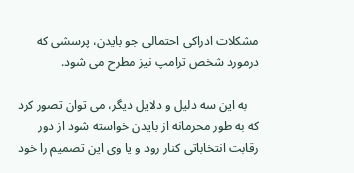مشکلات ادراکی احتمالی جو بایدن، پرسشی که درمورد شخص ترامپ نیز مطرح می شود.

    به این سه دلیل و دلایل دیگر، می توان تصور کرد که به طور محرمانه از بایدن خواسته شود از دور رقابت انتخاباتی کنار رود و یا وی این تصمیم را خود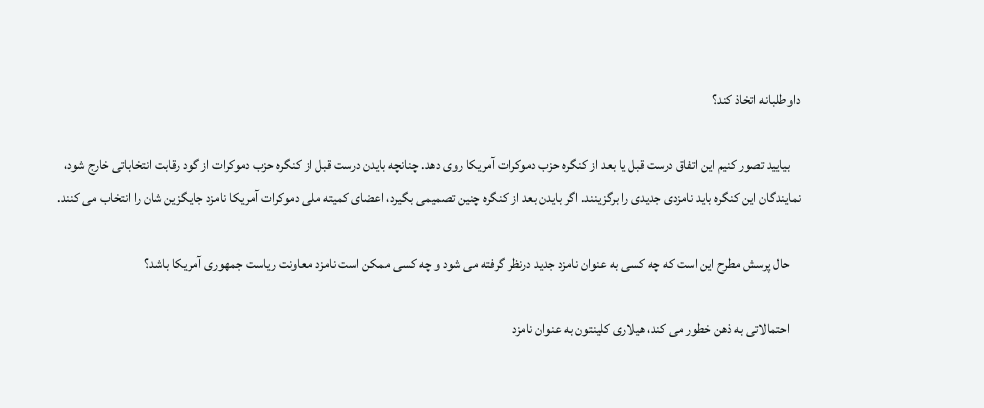داوطلبانه اتخاذ کند؟

    بیایید تصور کنیم این اتفاق درست قبل یا بعد از کنگره حزب دموکرات آمریکا روی دهد. چنانچه بایدن درست قبل از کنگره حزب دموکرات از گود رقابت انتخاباتی خارج شود، نمایندگان این کنگره باید نامزدی جدیدی را برگزینند. اگر بایدن بعد از کنگره چنین تصمیمی بگیرد، اعضای کمیته ملی دموکرات آمریکا نامزد جایگزین شان را انتخاب می کنند.

    حال پرسش مطرح این است که چه کسی به عنوان نامزد جدید درنظر گرفته می شود و چه کسی ممکن است نامزد معاونت ریاست جمهوری آمریکا باشد؟

    احتمالاتی به ذهن خطور می کند، هیلاری کلینتون به عنوان نامزد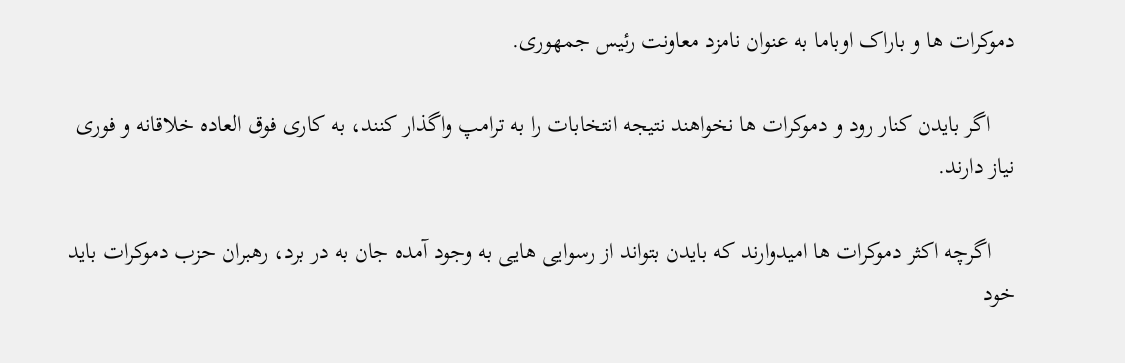دموکرات ها و باراک اوباما به عنوان نامزد معاونت رئیس جمهوری.

    اگر بایدن کنار رود و دموکرات ها نخواهند نتیجه انتخابات را به ترامپ واگذار کنند، به کاری فوق العاده خلاقانه و فوری نیاز دارند.

    اگرچه اکثر دموکرات ها امیدوارند که بایدن بتواند از رسوایی هایی به وجود آمده جان به در برد، رهبران حزب دموکرات باید خود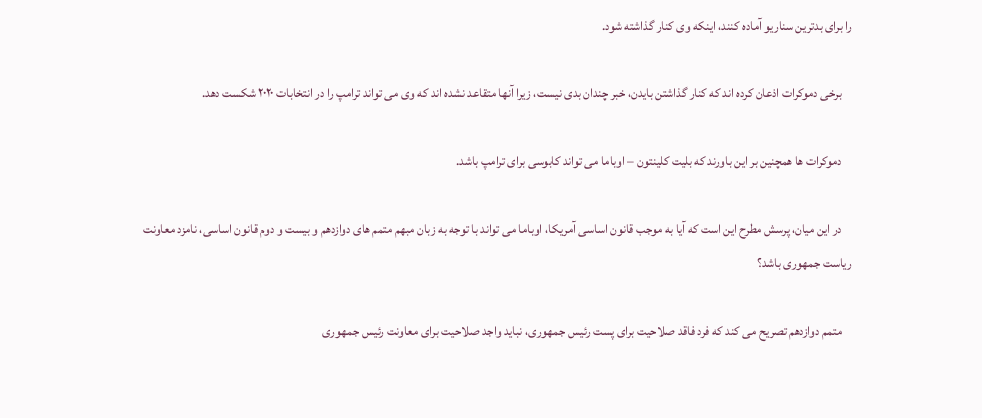را برای بدترین سناریو آماده کنند، اینکه وی کنار گذاشته شود.

    برخی دموکرات اذعان کرده اند که کنار گذاشتن بایدن، خبر چندان بدی نیست، زیرا آنها متقاعد نشده اند که وی می تواند ترامپ را در انتخابات ۲۰۲۰ شکست دهد.

    دموکرات ها همچنین بر این باورند که بلیت کلینتون – اوباما می تواند کابوسی برای ترامپ باشد.

    در این میان، پرسش مطرح این است که آیا به موجب قانون اساسی آمریکا، اوباما می تواند با توجه به زبان مبهم متمم های دوازدهم و بیست و دوم قانون اساسی، نامزد معاونت ریاست جمهوری باشد؟

    متمم دوازدهم تصریح می کند که فرد فاقد صلاحیت برای پست رئیس جمهوری، نباید واجد صلاحیت برای معاونت رئیس جمهوری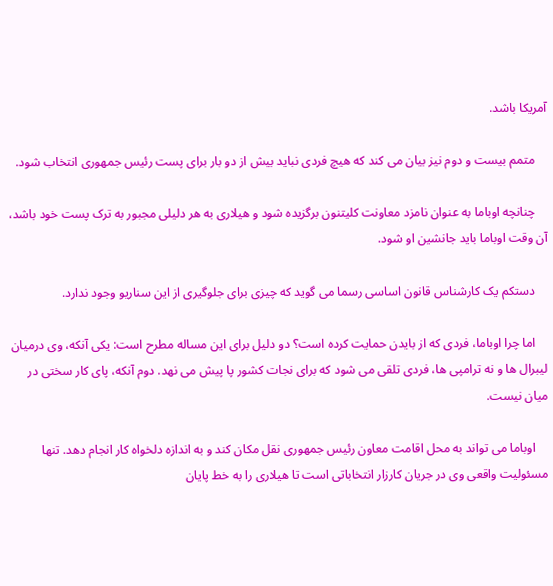آمریکا باشد.

    متمم بیست و دوم نیز بیان می کند که هیچ فردی نباید بیش از دو بار برای پست رئیس جمهوری انتخاب شود.

    چنانچه اوباما به عنوان نامزد معاونت کلیتنون برگزیده شود و هیلاری به هر دلیلی مجبور به ترک پست خود باشد، آن وقت اوباما باید جانشین او شود.

    دستکم یک کارشناس قانون اساسی رسما می گوید که چیزی برای جلوگیری از این سناریو وجود ندارد.

    اما چرا اوباما، فردی که از بایدن حمایت کرده است؟ دو دلیل برای این مساله مطرح است: یکی آنکه، وی درمیان لیبرال ها و نه ترامپی ها، فردی تلقی می شود که برای نجات کشور پا پیش می نهد. دوم آنکه، پای کار سختی در میان نیست.

    اوباما می تواند به محل اقامت معاون رئیس جمهوری نقل مکان کند و به اندازه دلخواه کار انجام دهد. تنها مسئولیت واقعی وی در جریان کارزار انتخاباتی است تا هیلاری را به خط پایان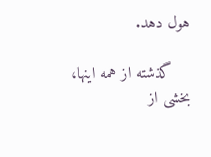هول دهد.

    گذشته از همه اینها، بخشی از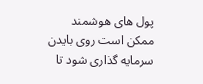پول های هوشمند ممکن است روی بایدن سرمایه گذاری شود تا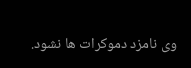وی نامزد دموکرات ها نشود.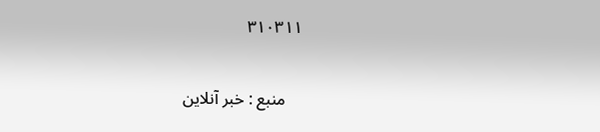۳۱۰۳۱۱

    منبع : خبر آنلاین